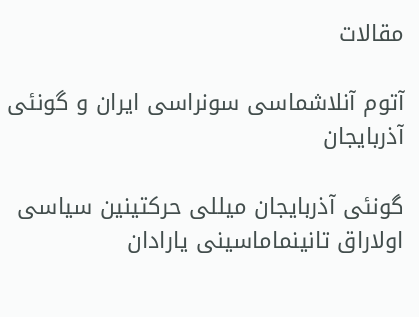مقالات

آتوم آنلاشماسی سونراسی ایران و گونئی آذربایجان

گونئی آذربایجان میللی حرکتینین سیاسی اولاراق تانینماماسینی یارادان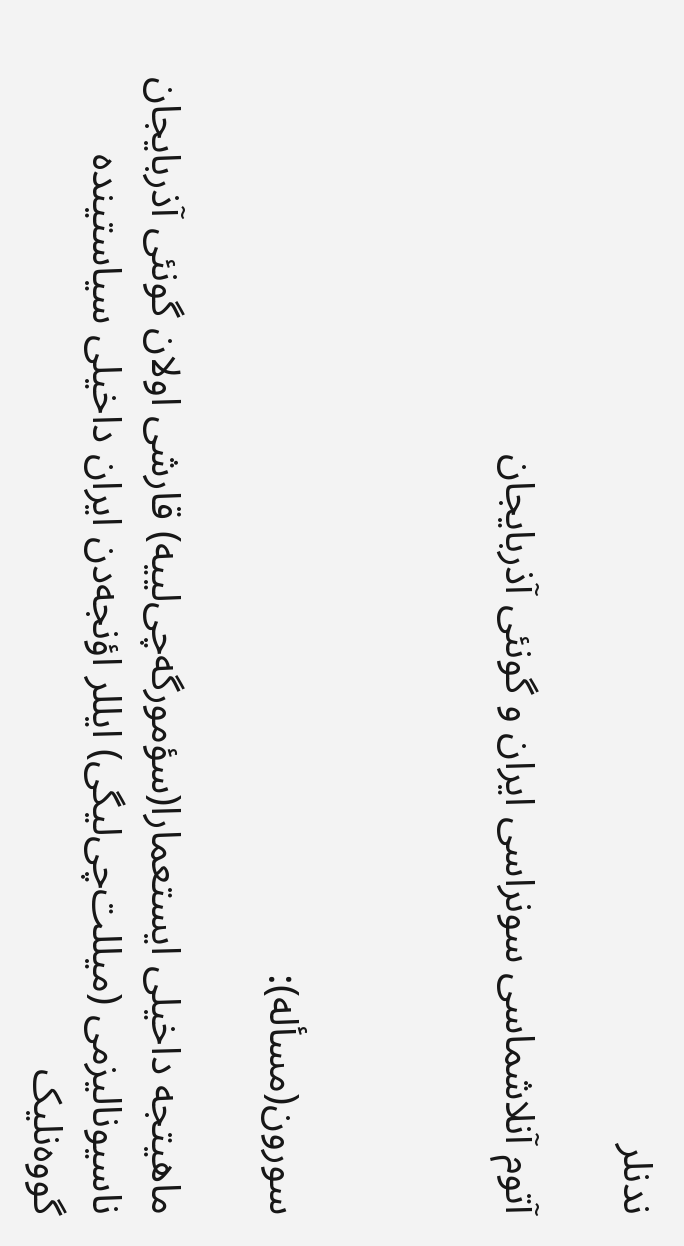ندنلر

آتوم آنلاشماسی سونراسی ایران و گونئی آذربایجان



سورون(مسأله):

ماهیتجه داخیلی ایستعمارا(سؤمورگه‌چی‌لییه) قارشی اولان گونئی آذربایجان ناسیونالیزمی (میللت‌چی‌لیگی) ایللر اؤنجه‌دن ایران داخیلی سیاستینده گووه‌نلیک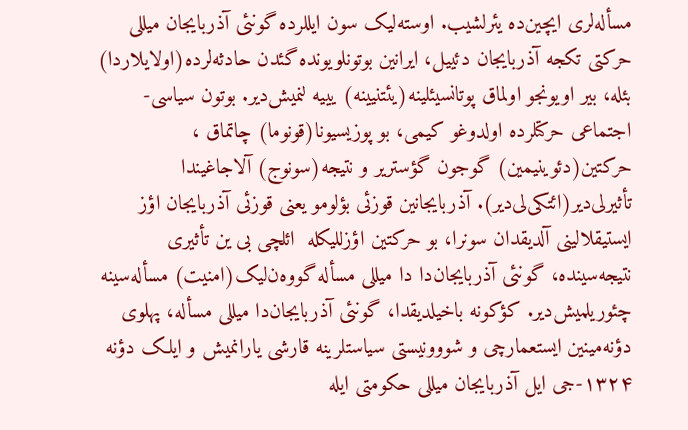مسأله‌لری ایچین‌ده یئرلشیب. اوسته‌لیک سون ایللرده گونئی آذربایجان میللی حرکتی تکجه آذربایجان دئییل، ایرانین بوتونلویونده گئدن حادثه‌لرده(اولایلاردا) بئله، بیر اویونجو اولماق پوتانسیئلینه(یئتنیینه) یییه لنمیش‌دیر. بوتون سیاسی-اجتماعی حرکتلرده اولدوغو کیمی، بو پوزیسیونا(قونوما) چاتماق ، حرکتین(دئوینیمین) گوجون گؤستریر و نتیجه(سونوج) آلاجاغیندا تأثیرلی‌دیر(ائتکی‌لی‌دیر). آذربایجانین قوزئی بؤلومو یعنی قوزئی آذربایجان اؤز ایستیقلالینی آلدیقدان سونرا، بو حرکتین اؤزللیکله  ائلچی بی ین تأثیری نتیجه‌سینده، گونئی آذربایجان‌دا دا میللی مسأله گووه‌ن‌لیک(امنیت) مسأله‌سینه چئوریلمیش‌دیر. کؤکونه باخیلدیقدا، گونئی آذربایجان‌دا میللی مسأله، پهلوی دؤنه‌مینین ایستعمارچی و شووونیستی سیاستلرینه قارشی یارانمیش و ایلک دؤنه ۱۳۲۴-جی ایل آذربایجان میللی حکومتی ایله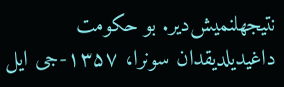نتیجهلنمیش‌دیر. بو حکومت داغیدیلدیقدان سونرا، ۱۳۵۷-جی ایل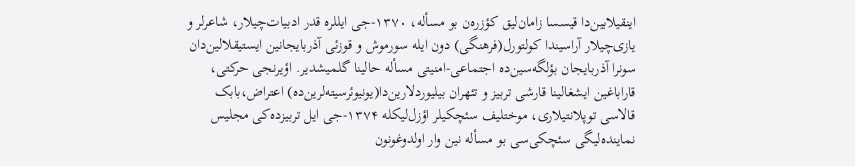اینقیلابین‌دا قیسسا زامان‌لیق کؤزره‌ن بو مسأله، ۱۳۷۰-جی ایللره قدر ادبیات‌چیلار، شاعرلر و یازی‌چیلار آراسیندا کولتورل(فرهنگی) دون ایله سورموش و قوزئی آذربایجانین ایستیقلالین‌دان سونرا آذربایجان بؤلگه‌سین‌ده اجتماعی-امنیتی مسأله حالینا گلمیشدیر. اؤیرنجی حرکتی، قاراباغین ایشغالینا قارشی تربیز و تئهران بیلیوردلارین‌دا(یونیوئرسیته‌لرین‌ده) اعتراض،بابک قالاسی توپلانتیلاری، موختلیف سئچکیلر اؤزل‌لیکله ۱۳۷۴-جی ایل تربیزده‌کی مجلیس نماینده‌لیگی سئچکی‌سی بو مسأله نین وار اولدوغونون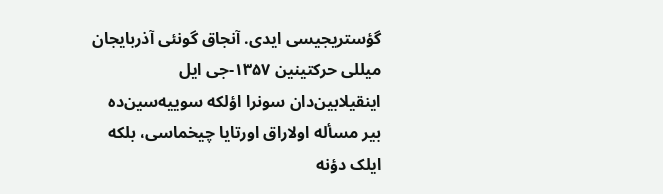گؤستریجیسی ایدی. آنجاق گونئی آذربایجان میللی حرکتینین ۱۳۵۷-جی ایل اینقیلابین‌دان سونرا اؤلکه سوییه‌سین‌ده بیر مسأله اولاراق اورتایا چیخماسی، بلکه ایلک دؤنه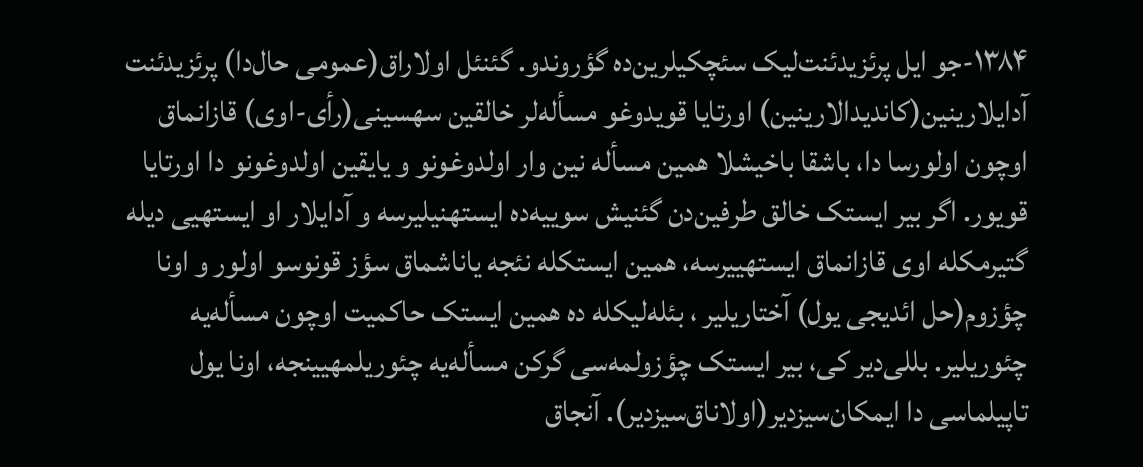۱۳۸۴-جو ایل پرئزیدئنت‌لیک سئچکیلرین‌ده گؤروندو. گئنئل اولاراق(عمومی حال‌دا) پرئزیدئنت آدایلارینین(کاندیدالارینین) اورتایا قویدوغو مسأله‌لر خالقین سهسینی(رأی-اوی) قازانماق اوچون اولورسا دا، باشقا باخیشلا همین مسأله نین وار اولدوغونو و یایقین اولدوغونو دا اورتایا قویور. اگر بیر ایستک خالق طرفین‌دن گئنیش سوییه‌ده ایستهنیلیرسه و آدایلار او ایستهیی دیله گتیرمکله اوی قازانماق ایستهییرسه، همین ایستکله نئجه یاناشماق سؤز قونوسو اولور و اونا چؤزوم(حل ائدیجی یول) آختاریلیر ، بئله‌لیکله ده همین ایستک حاکمیت اوچون مسأله‌یه چئوریلیر. بللی‌دیر کی، بیر ایستک چؤزولمه‌سی گرکن مسأله‌یه چئوریلمهیینجه، اونا یول تاپیلماسی دا ایمکان‌سیزدیر(اولاناق‌سیزدیر). آنجاق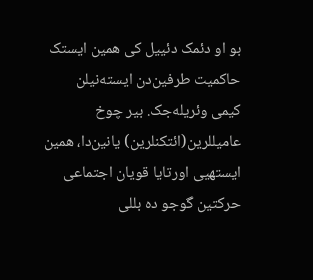بو او دئمک دئییل کی همین ایستک حاکمیت طرفین‌دن ایسته‌نیلن کیمی وئریله‌جک. بیر چوخ عامیللرین(ائتکنلرین) یانین‌دا، همین ایستهیی اورتایا قویان اجتماعی حرکتین گوجو ده بللی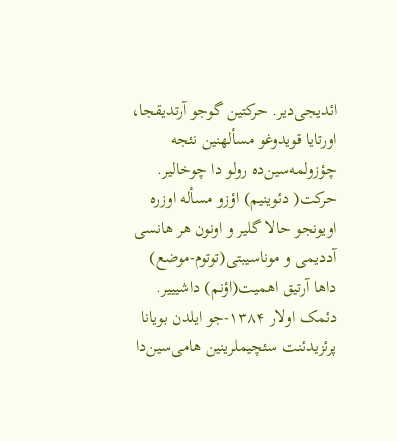ائدیجی‌دیر. حرکتین گوجو آرتدیقجا، اورتایا قویدوغو مسألهنین نئجه چؤزولمه‌سین‌ده رولو دا چوخالیر. حرکت( دئوینیم) اؤزو مسأله اوزره اویونجو حالا گلیر و اونون هر هانسی آددیمی و موناسیبتی(توتوم-موضع) داها آرتیق اهمیت(اؤنم) داشیییر. دئمک اولار ۱۳۸۴-جو ایلد‌ن بویانا پرئزیدئنت سئچیملرینین هامی‌سین‌دا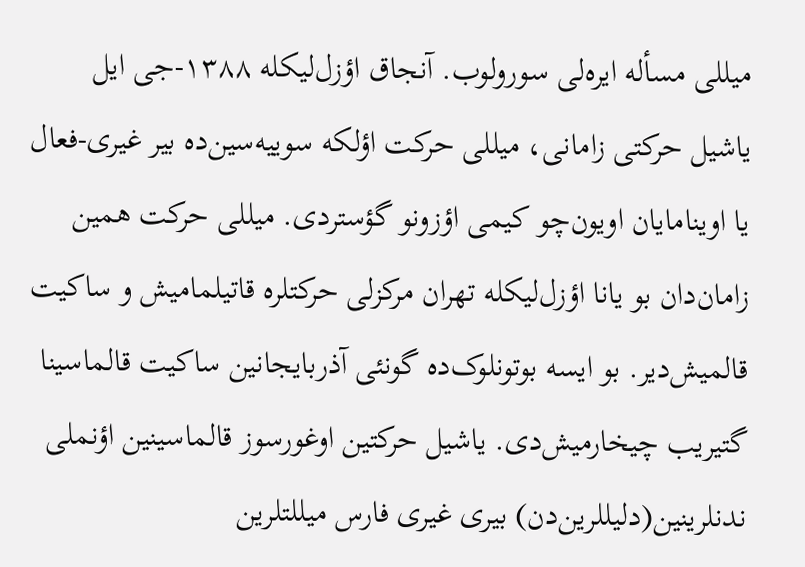میللی مسأله ایره‌لی سورولوب. آنجاق اؤزل‌لیکله ۱۳۸۸-جی ایل یاشیل حرکتی زامانی، میللی حرکت اؤلکه سوییه‌سین‌ده بیر غیری-فعال یا اوینامایان اویون‌چو کیمی اؤزونو گؤستردی. میللی حرکت همین زامان‌دان بو یانا اؤزل‌لیکله تهران مرکزلی حرکتلره قاتیلمامیش و ساکیت قالمیش‌دیر. بو ایسه بوتونلوک‌ده گونئی آذربایجانین ساکیت قالماسینا گتیریب چیخارمیش‌دی. یاشیل حرکتین اوغورسوز قالماسینین اؤنملی ندنلرینین(دلیللرین‌دن) بیری غیری فارس میللتلرین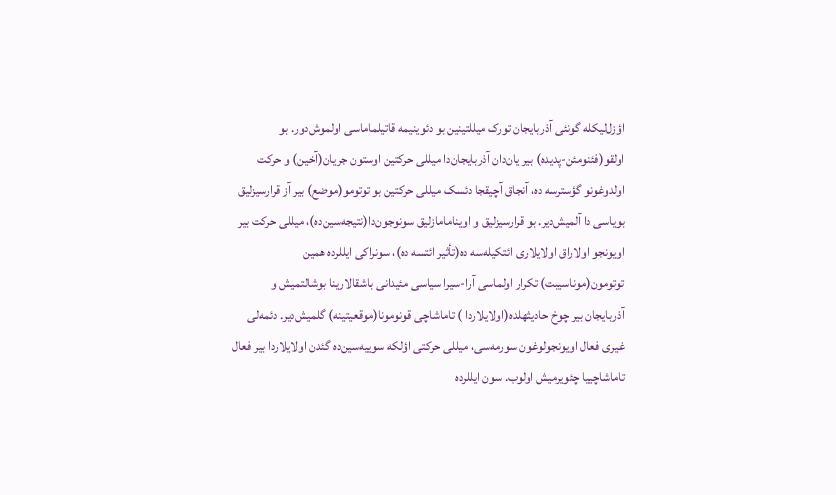اؤزل‌لیکله گونئی آذربایجان تورک میللتینین بو دئوینیمه قاتیلماماسی اولموش‌دور. بو اولقو(فئنومئن-پدیده) بیر یان‌دان آذربایجان‌دا میللی حرکتین اوستون جریان(آخین) و حرکت اولدوغونو گؤسترسه ده، آنجاق آچیقجا دئسک میللی حرکتین بو توتومو(موضع) بیر آز قرارسیزلیق بویاسی دا آلمیش‌دیر. بو قرارسیزلیق و اوینامامازلیق سونوجون‌دا(نتیجه‌سین‌ده)، میللی حرکت بیر اویونجو اولاراق اولایلاری ائتکیله‌سه ده(تأثیر ائتسه ده)، سونراکی ایللرده همین توتومون(موناسیبت) تکرار اولماسی آرا-سیرا سیاسی مئیدانی باشقالارینا بوشالتمیش و آذربایجان بیر چوخ حادیثهلده(اولایلاردا ) تاماشاچی قونومونا(موقعیتینه) گلمیش‌دیر. دئمه‌لی غیری فعال اویونجولوغون سورمه‌سی، میللی حرکتی اؤلکه سوییه‌سین‌ده گئدن اولایلاردا بیر فعال تاماشاچییا چئویرمیش اولوب. سون ایللرده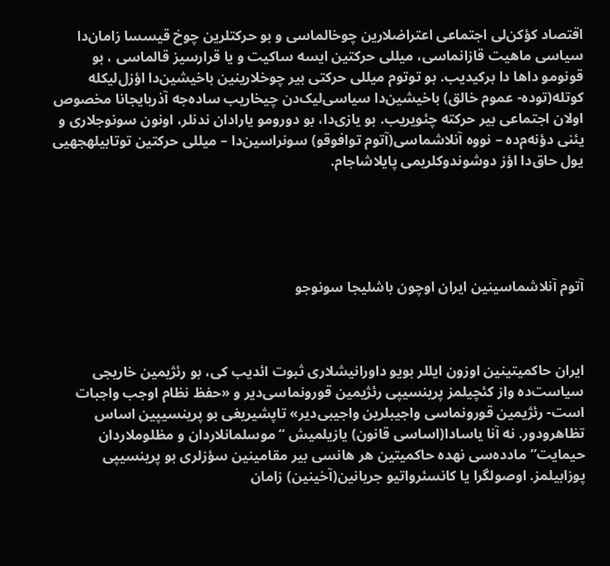اقتصاد کؤکن‌لی اجتماعی اعتراضلارین چوخالماسی و بو حرکتلرین چوخ قیسسا زامان‌دا سیاسی ماهیت قازانماسی، میللی حرکتین ایسه ساکیت و یا قرارسیز قالماسی ، بو قونومو داها دا برکیدیب. بو توتوم میللی حرکتی بیر چوخلارینین باخیشین‌دا اؤزل‌لیکله کوتله(توده- عموم خالق) باخیشین‌دا سیاسی‌لیک‌دن چیخاریب ساده‌جه آذربایجانا مخصوص اولان اجتماعی بیر حرکته چئویریب. بو یازی‌دا، بو دورومو یارادان ندنلر، اونون سونوجلاری و یئنی دؤنه‌م‌ده – نووه آنلاشماسی(آتوم توافوقو) سونراسین‌دا – میللی حرکتین توتابیلهجهیی یول حاق‌دا اؤز دوشوندوکلریمی پایلاشاجام.





آتوم آنلاشماسینین ایران اوچون باشلیجا سونوجو



ایران حاکمیتینین اوزون ایللر بویو داورانیشلاری ثبوت ائدیب کی، بو رئژیمین خاریجی سیاست‌ده واز کئچیلمز پرینسیپی رئژیمین قورونماسی‌دیر و «حفظ نظام اوجب واجبات است- رئژیمین قورونماسی واجیبلرین واجیبی‌دیر» تاپشیریغی بو پرینسیپین اساس تظاهرودور. نه آنا یاسادا(اساسی قانون) یازیلمیش “موسلمانلاردان و مظلوملاردان حیمایت” مادده‌سی نهده حاکمیتین هر هانسی بیر مقامینین سؤزلری بو پرینسیپی پوزابیلمز. اوصولگرا یا کانسئرواتیو جریانین(آخینین) زامان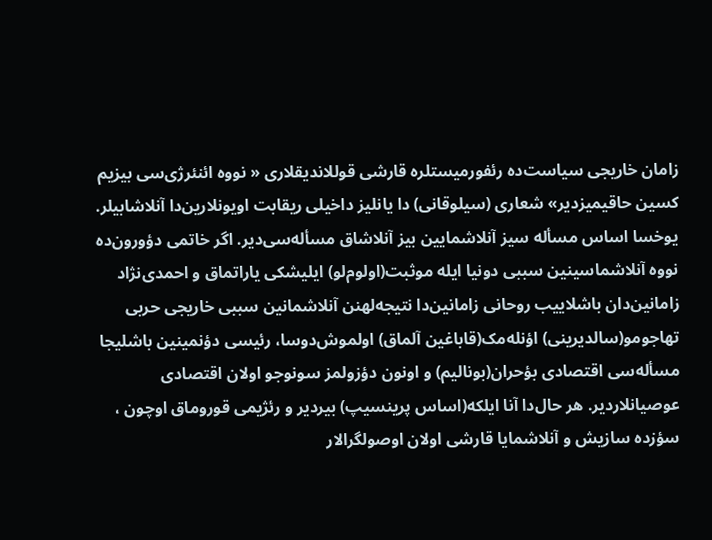زامان خاریجی سیاست‌ده رئفورمیستلره قارشی قوللاندیقلاری « نووه ائنئرژی‌سی بیزیم کسین حاقیمیزدیر» شعاری (سیلوقانی) دا یانلیز داخیلی ریقابت اویونلارین‌دا آنلاشابیلر. یوخسا اساس مسأله سیز آنلاشمایین بیز آنلاشاق مسأله‌سی‌دیر. اگر خاتمی دؤورون‌ده نووه آنلاشماسینین سببی دونیا ایله موثبت(اولوم‌لو) ایلیشکی یاراتماق و احمدی‌نژاد زامانین‌دان باشلاییب روحانی زامانین‌دا نتیجه‌لهنن آنلاشمانین سببی خاریجی حربی تهاجومو(سالدیرینی) اؤنله‌مک(قاباغین آلماق) اولموش‌دوسا، رئیسی دؤنمینین باشلیجا مسأله‌سی اقتصادی بؤحران(بونالیم) و اونون دؤزولمز سونوجو اولان اقتصادی عوصیانلاردیر. هر حال‌دا آنا ایلکه(اساس پرینسیپ) بیردیر و رئژیمی قوروماق اوچون ، سؤزده سازیش و آنلاشمایا قارشی اولان اوصولگرالار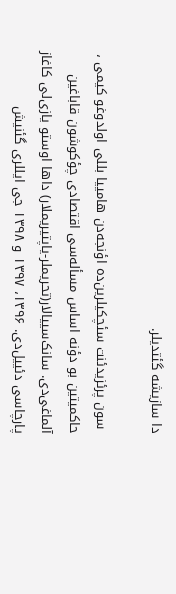دا سازیشه گئتدیلر.

 سون پرئزیدئنت سئچکیلرین‌ده اؤنجه‌دن هامییا بللی اولدوغو کیمی ، حاکمیتین بو دؤنه اساس مسأله‌سی اقتصادی چؤکوشون قاباغین آلماغی‌دی. سانک‌سییالار(تحریملر-یاپتیریملار) داها اوستو یازی‌لی کاغاز پارچاسی دئییل‌دی. ۱۳۹۶، ۱۳۹۷ و ۱۳۹۸ جی ایللری گئنیش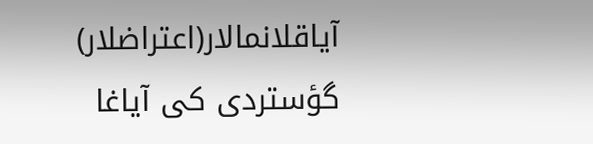آیاقلانمالار(اعتراضلار) گؤستردی کی آیاغا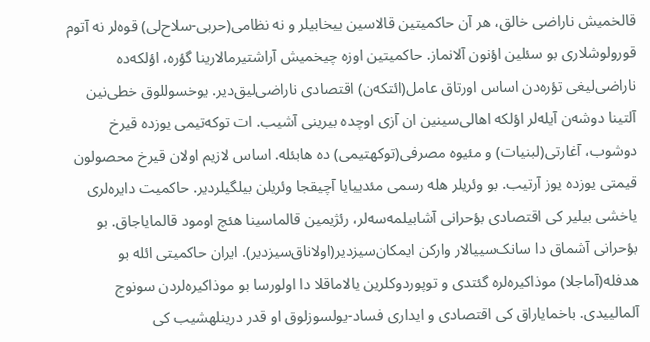قالخمیش ناراضی خالق، هر آن حاکمیتین قالاسین ییخابیلر و نه نظامی(حربی-سلاح‌لی) قوه‌لر نه آتوم قورولوشلاری بو سئلین اؤنون آلانماز. حاکمیتین اوزه چیخمیش آراشتیرمالارینا گؤره، اؤلکه‌ده ناراضی‌لیغی تؤره‌دن اساس اورتاق عامل(ائتکه‌ن) اقتصادی ناراضی‌لیق‌دیر. یوخسوللوق خطی‌نین آلتینا دوشه‌ن آیله‌لر اؤلکه اهالی‌سینین ان آزی اوچده بیرینی آشیب. ات توکه‌تیمی یوزده قیرخ دوشوب، آغارتی(لبنیات) و مئیوه مصرفی(توکهتیمی) ده هابئله. اساس لازیم اولان قیرخ محصولون قیمتی یوزده یوز آرتیب. بو وئریلر هله رسمی مئدییایا آچیقجا وئریلن بیلگیلردیر. حاکمیت دایره‌لری یاخشی بیلیر کی اقتصادی بؤحرانی آشابیلمه‌سه‌لر، رئژیمین قالماسینا هئچ اومود قالمایاجاق. بو بؤحرانی آشماق دا سانک‌سییالار وارکن ایمکان‌سیزدیر(اولاناق‌سیزدیر). ایران حاکمیتی ائله بو هدفله(آماجلا) موذاکیره‌لره گئتدی و توپوردوکلرین یالاماقلا دا اولورسا بو موذاکیره‌لردن سونوج آلمالییدی. باخمایاراق کی اقتصادی و ایداری فساد-یولسوزلوق او قدر درینلهشیب کی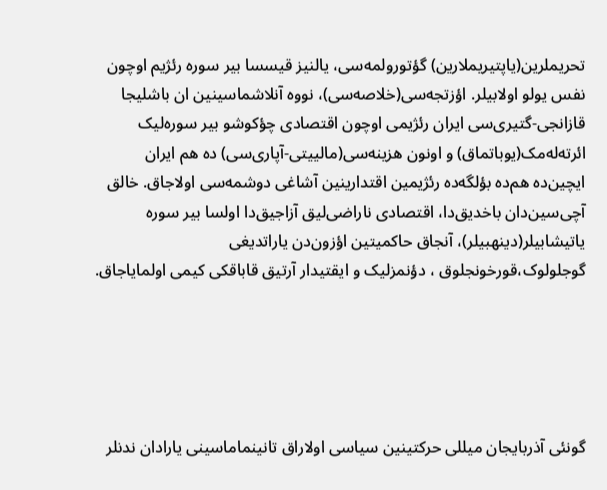تحریملرین(یاپتیریملارین) گؤتورولمه‌سی، یالنیز قیسسا بیر سوره رئژیم اوچون نفس یولو اولابیلر. اؤزتجه‌سی(خلاصه‌سی)، نووه آنلاشماسینین ان باشلیجا قازانجی-گتیری‌سی ایران رئژیمی اوچون اقتصادی چؤکوشو بیر سوره‌لیک ائرته‌له‌مک(یوباتماق) و اونون هزینه‌سی(مالییتی-آپاری‌سی) ده هم ایران ایچین‌ده هم‌ده بؤلگه‌ده رئژیمین اقتدارینین آشاغی دوشمه‌سی اولاجاق. خالق آچی‌سین‌دان باخدیق‌دا، اقتصادی ناراضی‌لیق آزاجیق‌دا اولسا بیر سوره یاتیشابیلر(دینهبیلر)، آنجاق حاکمیتین اؤزون‌دن یاراتدیغی گوجلولوک،قورخونجلوق ، دؤنمزلیک و ایقتیدار آرتیق قاباقکی کیمی اولمایاجاق.





گونئی آذربایجان میللی حرکتینین سیاسی اولاراق تانینماماسینی یارادان ندنلر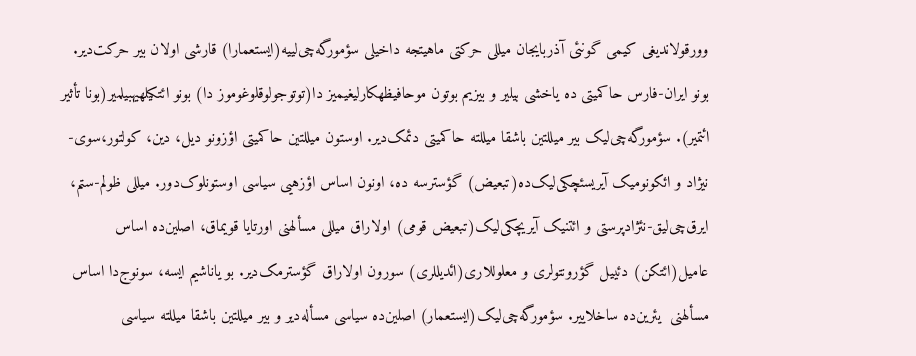وورقولاندیغی کیمی گونئی آذربایجان میللی حرکتی ماهیتجه داخیلی سؤمورگه‌چی‌لییه(ایستعمارا) قارشی اولان بیر حرکت‌دیر. بونو ایران-فارس حاکمیتی ده یاخشی بیلیر و بیزیم بوتون موحافیظهکارلیغیمیز دا(توتوجولوقلوغوموز دا) بونو ائتکیلهیهبیلمیر(بونا تأثیر ائتمیر). سؤمورگه‌چی‌لیک بیر میللتین باشقا میللته حاکمیتی دئمک‌دیر. اوستون میللتین حاکمیتی اؤزونو دیل، دین، کولتور،سوی-نیژاد و ائکونومیک آیریسئچکی‌لیک‌ده(تبعیض) گؤسترسه ده، اونون اساس اؤزهیی سیاسی اوستونلوک‌دور. میللی ظولم-ستم، ایرق‌چی‌لیق-نئژادپرستی و ائتنیک آیریچکی‌لیک(تبعیض قومی) اولاراق میللی مسألهنی اورتایا قویماق، اصلین‌ده اساس عامیل(ائتکن) دئییل گؤرونتولری و معلوللاری(ائدیللری) سورون اولاراق گؤسترمک‌دیر. بو یاناشیم ایسه، سونوج‌دا اساس مسألهنی  یئرین‌ده ساخلاییر. سؤمورگه‌چی‌لیک(ایستعمار) اصلین‌ده سیاسی مسأله‌دیر و بیر میللتین باشقا میللته سیاسی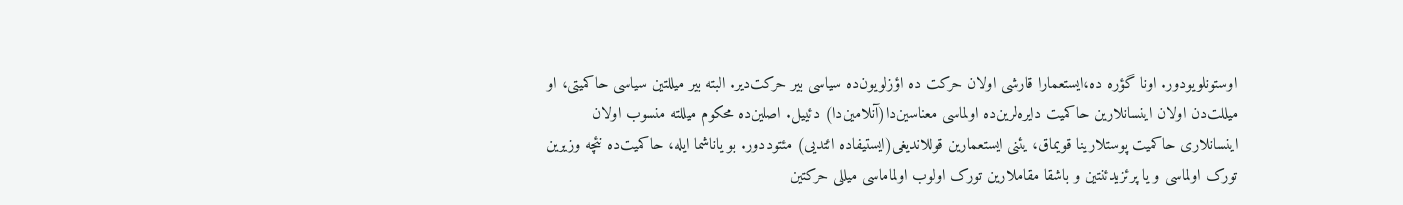اوستونلویودور. اونا گؤره ده،ایستعمارا قارشی اولان حرکت ده اؤزلویون‌ده سیاسی بیر حرکت‌دیر. البته بیر میللتین سیاسی حاکمیتی، او میللت‌دن اولان اینسانلارین حاکمیت دایره‌لرین‌ده اولماسی معناسین‌دا(آنلامین‌دا) دئییل. اصلین‌ده محکوم میللته منسوب اولان اینسانلاری حاکمیت پوستلارینا قویماق، یئنی ایستعمارین قوللاندیغی(ایستیفاده ائتدیی) مئتوددور. بو یاناشما ایله، حاکمیت‌ده نئچه وزیرین تورک اولماسی و یا پرئزیدئنتین و باشقا مقاملارین تورک اولوب اولماماسی میللی حرکتین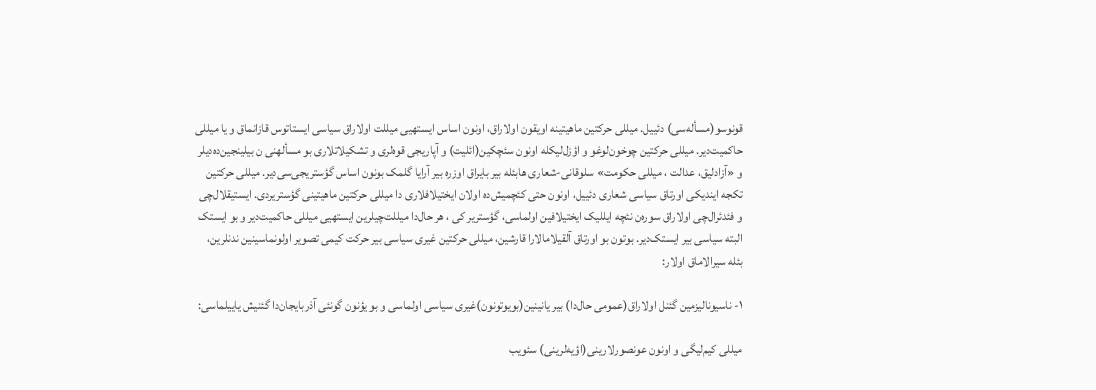قونوسو(مسأله‌سی) دئییل. میللی حرکتین ماهیتینه اویقون اولاراق، اونون اساس ایستهیی میللت اولاراق سیاسی ایستاتوس قازانماق و یا میللی حاکمیت‌دیر. میللی حرکتین چوخون‌لوغو و اؤزل‌لیکله اونون سئچکین(ائلیت) و آپاریجی قوه‌لری و تشکیلاتلاری بو مسألهنی ن بیلینجین‌ده‌دیلر و «آزادلیق، عدالت ، میللی حکومت» سلوقانی-شعاری هابئله بیر بایراق اوزره بیر آرایا گلمک بونون اساس گؤستریجی‌سی‌دیر. میللی حرکتین تکجه ایندیکی اورتاق سیاسی شعاری دئییل، اونون حتی کئچمیش‌ده اولان ایختیلافلاری دا میللی حرکتین ماهیتینی گؤستریردی. ایستیقلال‌چی و فئدئرال‌چی اولاراق سوره‌ن نئچه ایللیک ایختیلافین اولماسی، گؤستریر کی ، هر حال‌دا میللت‌چیلرین ایستهیی میللی حاکمیت‌دیر و بو ایستک البته سیاسی بیر ایستک‌دیر. بوتون بو اورتاق آلقیلامالارا قارشین، میللی حرکتین غیری سیاسی بیر حرکت کیمی تصویر اولونماسینین ندنلرین، بئله سیرالاماق اولار:

۱- ناسیونالیزمین گئنل اولاراق(عمومی حال‌دا) بیر یانینین(بویوتونون)غیری سیاسی اولماسی و بو یؤنون گونئی آذربایجان‌دا گئنیش یاییلماسی:

میللی کیم‌لیگی و اونون عونصورلارینی(اؤیه‌لرینی) سئویب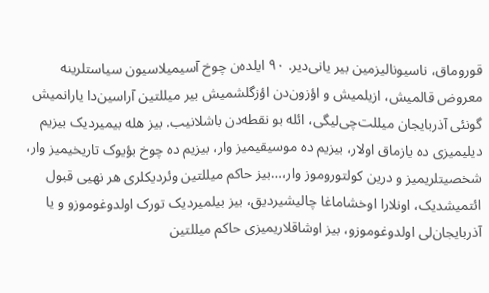قوروماق، ناسیونالیزمین بیر یانی‌دیر. ۹۰ ایلده‌ن چوخ آسیمیلاسیون سیاستلرینه معروض قالمیش، ازیلمیش و اؤزون‌دن اؤزگلشمیش بیر میللتین آراسین‌دا یارانمیش گونئی آذربایجان میللت‌چی‌لیگی، ائله بو نقطه‌دن باشلانیب. بیز هله بیمیردیک بیزیم دیلیمیزی ده یازماق اولار، بیزیم ده موسیقیمیز وار، بیزیم ده چوخ بؤیوک تاریخیمیز وار، شخصیتلریمیز و درین کولتوروموز وار،…بیز حاکم میللتین وئردیکلری هر نهیی قبول ائتمیشدیک، اونلارا اوخشاماغا چالیشیردیق، بیز بیلمیردیک تورک اولدوغوموزو و یا آذربایجان‌لی اولدوغوموزو، بیز اوشاقلاریمیزی حاکم میللتین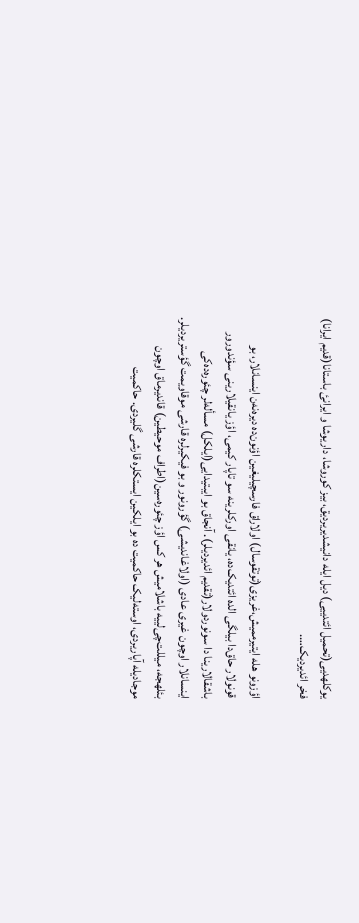یوکلهدیی(تحمیل ائتدییی) دیل ایله دانیشدیریردیق، بیز کوروشا، داریوشا و ایرانئ باستانا(قدیم ایرانا) فخر ائدیردیک….

اؤزونو هله ایتیرممیش،غریزی(توتقوسال) اولاراق فارسچیلیغین اؤنون‌ده دیره‌نه‌ن اینسانلار، بو قونولار حاق‌دا بیلگی الده ائتدیک‌ده، یانقی اورکلرینه سو تاپار کیمی، اؤز یانقیلارینی سؤندورور باشقالارینا دا سونوردولار(تقدیم ائدیردیلر). آنجاق بو ایبتیدایی(ایلکل) مسأله‌لر چئوره‌ده‌کی اینسانلار اوچون غیری عادی (اولاغاندیشی) گؤرونور و بو فیکیرلره قارشی موقاویمت گؤستریردیلر. بئلهجه، میللت‌چی‌لییه باشلامیش هر کس اؤز چئوره‌سین(اطراف موحیطین) قاندیرماق اوچون موجادیله آپاریردی، اوسته‌لیک حاکمیت ده بو ایلکین ایستکلره قارشی گلیردی. حاکمیت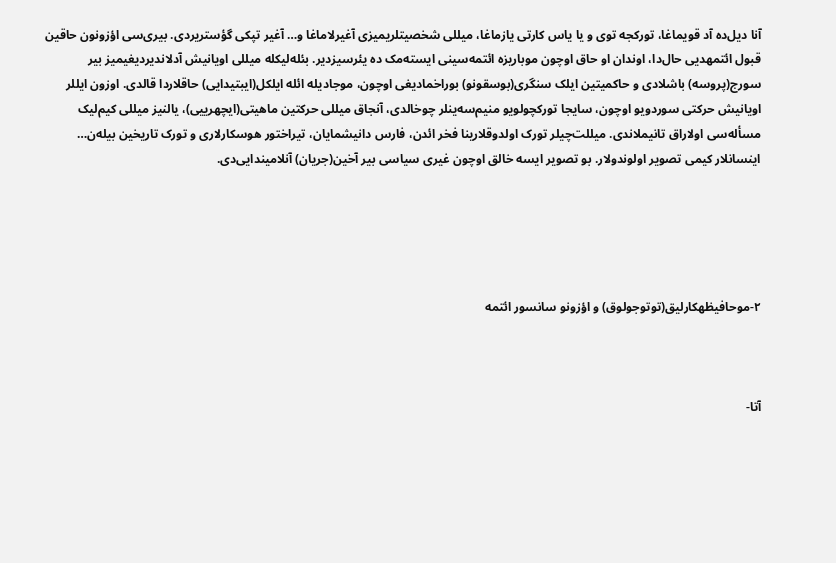آنا دیل‌ده آد قویماغا، تورکجه توی و یا یاس کارتی یازماغا، میللی شخصیتلریمیزی آغیرلاماغا و… آغیر تپکی گؤستریردی. بیری‌سی اؤزونون حاقین قبول ائتمهدیی حال‌دا، اوندان او حاق اوچون موباریزه ائتمه‌سینی ایسته‌مک ده یئرسیزدیر. بئله‌لیکله میللی اویانیش آدلاندیردیغیمیز بیر سورج(پروسه) باشلادی و حاکمیتین ایلک سنگری(بوسقونو) بوراخمادیغی اوچون، موجادیله ائله ایلکل(ایبتیدایی) حاقلاردا قالدی. اوزون ایللر اویانیش حرکتی سوردویو اوچون، سایجا تورکچولویو منیم‌سه‌ینلر چوخالدی، آنجاق میللی حرکتین ماهیتی(ایچهرییی)، یالنیز میللی کیم‌لیک مسأله‌سی اولاراق تانیملاندی. میللت‌چیلر تورک اولدوقلارینا فخر ائد‌ن، فارس دانیشمایان، تیراختور هوسکارلاری و تورک تاریخین بیله‌ن… اینسانلار کیمی تصویر اولوندولار. بو تصویر ایسه خالق اوچون غیری سیاسی بیر آخین(جریان) آنلامیندایی‌دی.





۲-موحافیظهکارلیق(توتوجولوق) و اؤزونو سانسور ائتمه



آتا-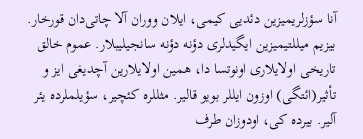آنا سؤزلریمیزین دئدیی کیمی، ایلان ووران آلا چاتی‌دان قورخار. بیزیم میللتیمیزین ایگیدلری دؤنه دؤنه سانجیلیبلار. عموم خالق تاریخی اولایلاری اونوتسا دا، همین اولایلارین آچدیغی ایز و تأثیر(ائتگی) اوزون ایللر بویو قالیر. مثللره کئچیر، سؤیلملرده یئر آلیر. بیرده کی، اودوزان طرف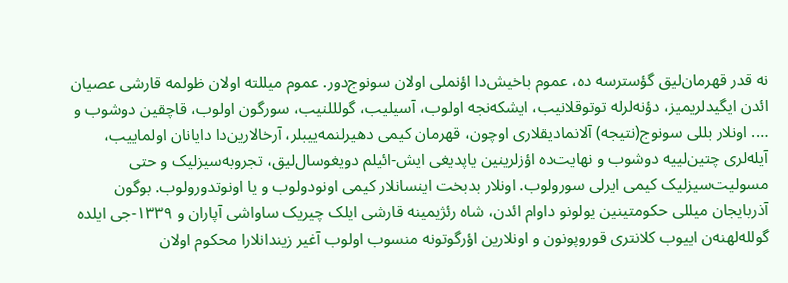نه قدر قهر‌مان‌لیق گؤسترسه ده، عموم باخیش‌دا اؤنملی اولان سونوج‌دور. عموم میللته اولان ظولمه قارشی عصیان ائد‌ن ایگیدلریمیز، دؤنه‌لرله توتوقلانیب، ایشکه‌نجه اولوب، آسیلیب، گولللنیب، سورگون اولوب، قاچقین دوشوب و …. اونلار بللی سونوج(نتیجه) آلانمادیقلاری اوچون، قهر‌مان کیمی دهیرلنمه‌ییبلر، آرخالارین‌دا دایانان اولماییب، آیله‌لری چتین‌لییه دوشوب و نهایت‌ده اؤزلرینین یاپدیغی ایش-ائیلم دویغوسال‌لیق، تجروبه‌سیزلیک و حتی مسولیت‌سیزلیک کیمی ایر‌لی سورولوب. اونلار بدبخت اینسانلار کیمی اونودولوب و یا اونوتدورولوب. بوگون آذربایجان میللی حکومتینین یولونو داوام ائد‌ن، شاه رئژیمینه قارشی ایلک چیریک ساواشی آپاران و ۱۳۳۹-جی ایلده گولله‌لهنه‌ن اییوب کلانتری قوروپونون و اونلارین اؤرگوتونه منسوب اولوب آغیر زیندانلارا محکوم اولان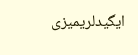ایگیدلریمیزی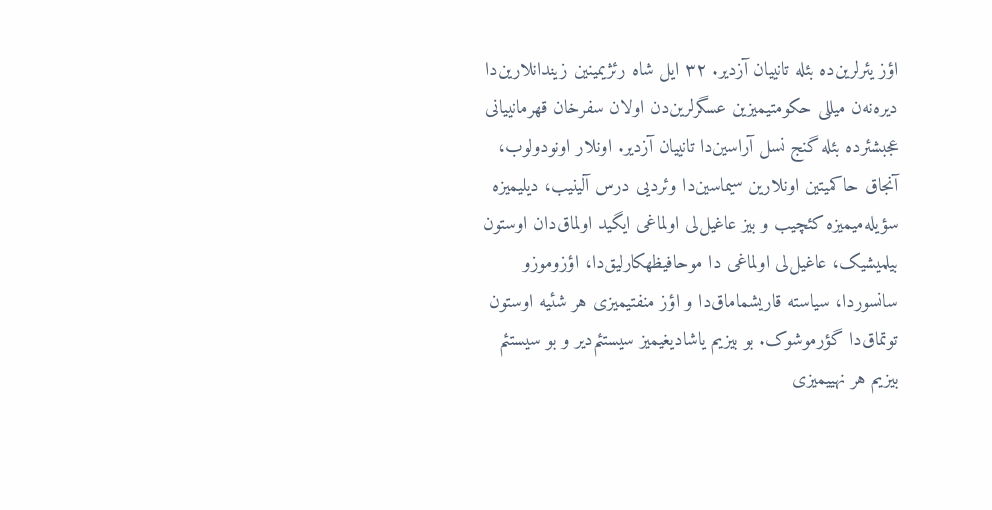اؤز یئرلرین‌ده بئله تانییان آزدیر. ۳۲ ایل شاه رئژیمینین زیندانلارین‌دا دیره‌نه‌ن میللی حکومتیمیزین عسگرلرین‌دن اولان سفرخان قهر‌مانییانی عجبشئرده بئله گنج نسل آراسین‌دا تانییان آزدیر. اونلار اونودولوب، آنجاق حاکمیتین اونلارین سیماسین‌دا وئردیی درس آلینیب، دیلیمیزه سؤیله‌میمیزه کئچیب و بیز عاغیل‌لی اولماغی ایگید اولماق‌دان اوستون بیلمیشیک، عاغیل‌لی اولماغی دا موحافیظهکارلیق‌دا، اؤزوموزو سانسوردا، سیاسته قاریشماماق‌دا و اؤز منفتیمیزی هر شئیه اوستون توتماق‌دا گؤرموشوک. بو بیزیم یاشادیغیمیز سیستئم‌دیر و بو سیستئم بیزیم هر نهییمیزی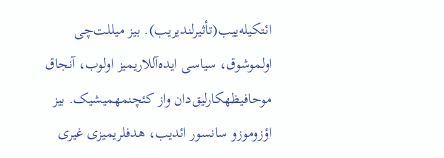ائتکیله‌ییب(تأثیرلندیریب). بیز میللت‌چی اولموشوق، سیاسی ایده‌آللاریمیز اولوب، آنجاق موحافیظهکارلیق‌دان واز کئچنمهمیشیک. بیز اؤزوموزو سانسور ائدیب، هدفلریمیزی غیری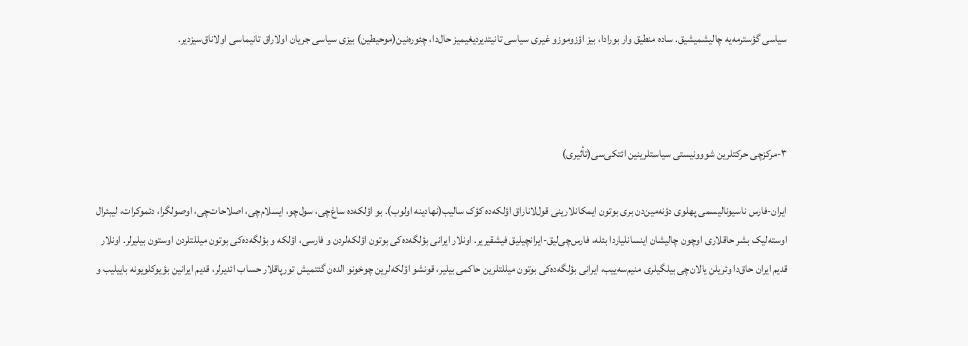سیاسی گؤسترمه‌یه چالیشمیشیق. ساده منطیق وار بورادا، بیز اؤزوموزو غیری سیاسی تانیتدیردیغیمیز حال‌دا، چئوره‌نین(موحیطین) بیزی سیاسی جریان اولاراق تانیماسی اولاناق‌سیزدیر.



۳-مرکزچی حرکتلرین شووونیستی سیاستلرینین ائتکی‌سی(تأثیری)

ایران-فارس ناسیونالیسمی پهلوی دؤنه‌مین‌دن بری بوتون ایمکانلارینی قول‌لاناراق اؤلکه‌ده کؤک سالیب(نهادینه اولوب). بو اؤلکه‌ده ساغ‌چی، سول‌چو، ایسلام‌چی، اصلاحات‌چی، اوصولگرا، دئموکرات، لیبئرال اوسته‌لیک بشر حاقلاری اوچون چالیشان اینسانلیاردا بئله، فارس‌چی‌لیق-ایرانچیلیق فیشقیریر. اونلار ایرانی بؤلگه‌ده‌کی بوتون اؤلکه‌لردن و فارسی، اؤلکه و بؤلگه‌ده‌کی بوتون میللتلردن اوستون بیلیرلر. اونلار قدیم ایران حاق‌دا وئریلن یالان‌چی بیلگیلری منیم‌سه‌ییب، ایرانی بؤلگه‌ده‌کی بوتون میللتلرین حاکمی بیلیر، قونشو اؤلکه‌لرین چوخونو الده‌ن گئتمیش تورپاقلار حساب ائدیرلر، قدیم ایرانین بؤیوکلویونه باییلیب و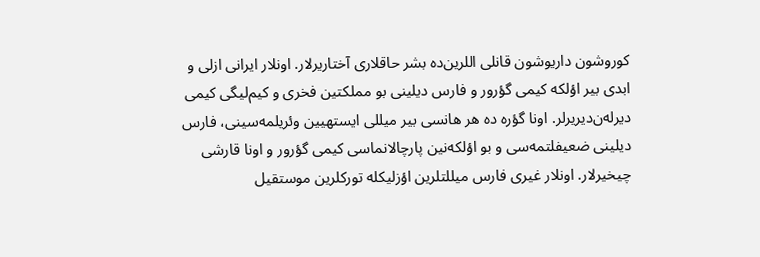کوروشون داریوشون قانلی اللرین‌ده بشر حاقلاری آختاریرلار. اونلار ایرانی از‌لی و ابدی بیر اؤلکه کیمی گؤرور و فارس دیلینی بو مملکتین فخری و کیم‌لیگی کیمی دیرله‌ن‌دیریرلر. اونا گؤره ده هر هانسی بیر میللی ایستهیین وئریلمه‌سینی، فارس دیلینی ضعیفلتمه‌سی و بو اؤلکه‌نین پارچالانماسی کیمی گؤرور و اونا قارشی چیخیرلار. اونلار غیری فارس میللتلرین اؤز‌لیکله تورکلرین موستقیل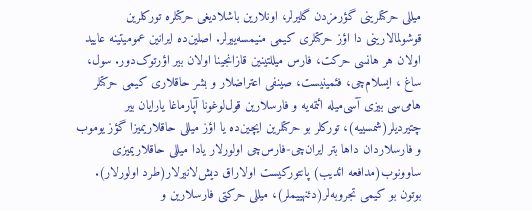میللی حرکتلرینی گؤرمزدن گلیرلر، اونلارین باشلادیغی حرکتلره تورکلرین قوشولمالارینی دا اؤز حرکتلری کیمی منیمسه‌ییرلر. اصلین‌ده ایرانین عمومیتینه عایید اولان هر هانسی حرکت، فارس میللتینین قازانجینا اولان بیر اؤرتوک‌دور. سول، ساغ ، ایسلام‌چی، فئمینیست، صینفی اعتراضلار و بشر حاقلاری کیمی حرکتلر هامی‌سی بیزی آسی‌میله ائتمه‌یه و فارسلارین قول‌لوغونا آپارماغا یارایان بیر چتیردیلر(شمسییه)، تورکلر بو حرکتلرین ایچین‌ده یا اؤز میللی حاقلاریمیزا گؤز یوموب و فارسلاردان داها بتر ایران‌چی-فارس‌چی اولورلار یادا میللی حاقلاریمیزی ساوونوب(مدافعه ائدیب) پانتورکیست اولاراق دیش‌لانیرلار(طرد اولورلار). بوتون بو کیمی تجروبه‌لر(دئنهییملر)، میللی حرکتی فارسلارین و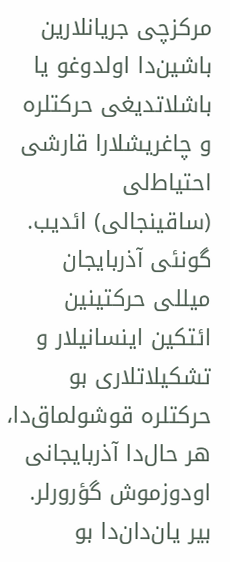مرکزچی جریانلارین باشین‌دا اولدوغو یا باشلاتدیغی حرکتلره و چاغریشلارا قارشی احتیاط‌لی (ساقینجالی) ائدیب. گونئی آذربایجان میللی حرکتینین ائتکین اینسانیلار و تشکیلاتلاری بو حرکتلره قوشولماق‌دا، هر حال‌دا آذربایجانی اودوزموش گؤرورلر. بیر یان‌دان‌دا بو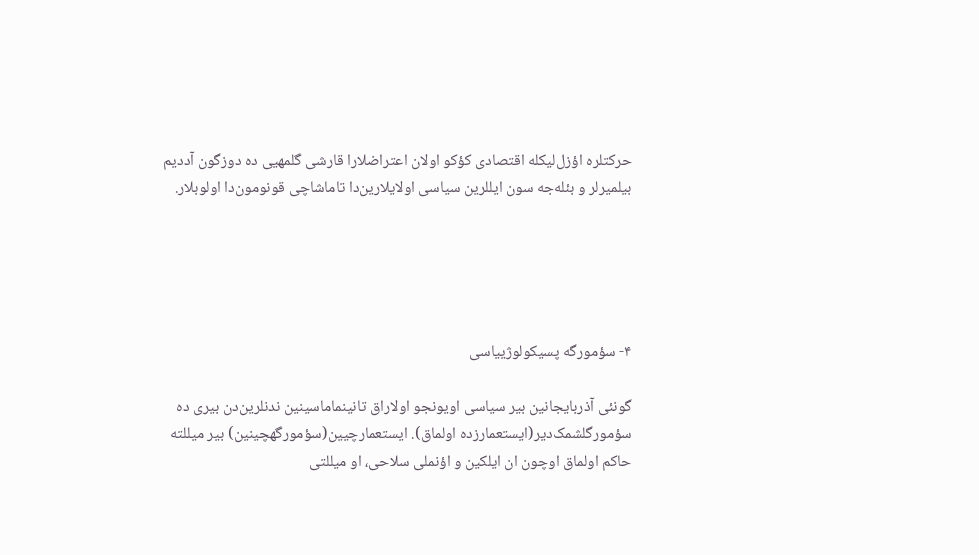حرکتلره اؤزل‌لیکله اقتصادی کؤکو اولان اعتراضلارا قارشی گلمهیی ده دوزگون آددیم بیلمیرلر و بئله‌جه سون ایللرین سیاسی اولایلارین‌دا تاماشاچی قونومون‌دا اولوبلار.





۴- سؤمورگه پسیکولوژییاسی

گونئی آذربایجانین بیر سیاسی اویونجو اولاراق تانینماماسینین ندنلرین‌دن بیری ده سؤمورگلشمک‌دیر(ایستعمارزده اولماق). ایستعمارچیین(سؤمورگهچینین) بیر میللته حاکم اولماق اوچون ان ایلکین و اؤنملی سلاحی، او میللتی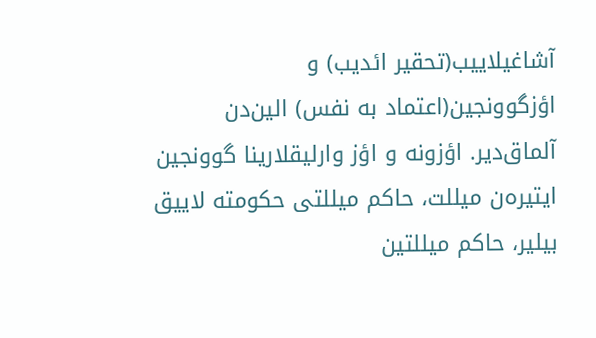آشاغیلاییب(تحقیر ائدیب) و اؤزگوونجین(اعتماد به نفس) الین‌دن آلماق‌دیر. اؤزونه و اؤز وارلیقلارینا گوونجین ایتیره‌ن میللت، حاکم میللتی حکومته لاییق بیلیر، حاکم میللتین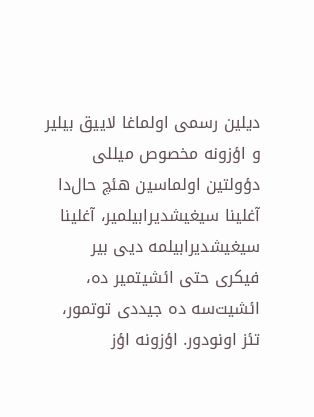دیلین رسمی اولماغا لاییق بیلیر و اؤزونه مخصوص میللی دؤولتین اولماسین هئچ حال‌دا آغلینا سیغیشدیرابیلمیر، آغلینا سیغیشدیرابیلمه دیی بیر فیکری حتی ائشیتمیر ده، ائشیت‌سه ده جیددی توتمور، تئز اونودور. اؤزونه اؤز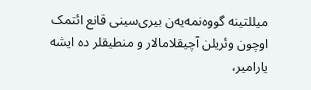میللتینه گووه‌نمه‌یه‌ن بیری‌سینی قانع ائتمک اوچون وئریلن آچیقلامالار و منطیقلر ده ایشه یارامیر،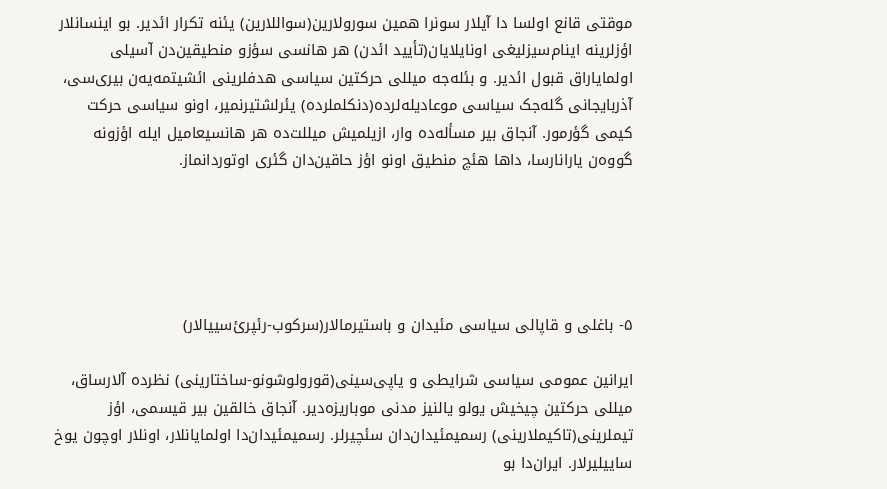موقتی قانع اولسا دا آیلار سونرا همین سورولارین(سواللارین) یئنه تکرار ائدیر. بو اینسانلار اؤزلرینه اینام‌سیزلیغی اونایلایان(تأیید ائد‌ن) هر هانسی سؤزو منطیقین‌دن آسیلی اولمایاراق قبول ائدیر. و بئله‌جه میللی حرکتین سیاسی هدفلرینی ائشیتمه‌یه‌ن بیری‌سی، آذربایجانی گله‌جک سیاسی موعادیله‌لرده(دنکلملرده) یئرلشتیرنمیر، اونو سیاسی حرکت کیمی گؤرمور. آنجاق بیر مسأله‌ده وار، ازیلمیش میللت‌ده هر هانسیعامیل ایله اؤزونه گووه‌ن یارانارسا، داها هئچ منطیق اونو اؤز حاقین‌دان گئری اوتوردانماز.





۵- باغلی و قاپالی سیاسی مئیدان و باستیرمالار(سرکوب-رئپرئ‌سییالار)

ایرانین عمومی سیاسی شرایطی و یاپی‌سینی(قورولوشونو-ساختارینی) نظرده آلارساق، میللی حرکتین چیخیش یولو یالنیز مد‌نی موباریزه‌دیر. آنجاق خالقین بیر قیسمی، اؤز تیملرینی(تاکیملارینی) رسمیمئیدان‌دان سئچیرلر. رسمیمئیدان‌دا اولمایانلار، اونلار اوچون یوخ ساییلیرلار. ایران‌دا بو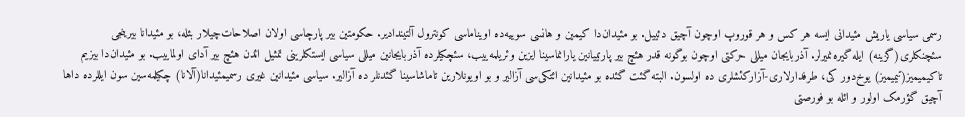رسمی سیاسی یاریش مئیدانی ایسه هر کس و هر قوروپ اوچون آچیق دئییل. بو مئیدان‌دا کیمین و هانسی سوییه‌ده اویناماسی کونترول آلتیندادیر. حکومتین بیر پارچاسی اولان اصلاحات‌چیلار بئله، بو مئیدانا بیرینجی سئچنکلری(گزینه) ایله گیره‌نمیرلر. آذربایجان میللی حرکتی اوچون بوگونه قدر هئچ بیر پارتییانین یارانماسینا ایزین وئریلمه‌ییب، سئچکیلرده آذربایجانین میللی سیاسی ایستکلرینی تمثیل ائد‌ن هئچ بیر آدای اولماییب. بو مئیدان‌دا بیزیم تاکیمیمیز(تیمیمیز) یوخ‌دور کی، طرفدارلاری-آزارکئشلری ده اولسون. البته گئت گئده بو مئیدانین ائتکی‌سی آزالیر و بو اویونلارین تاماشاسینا گئدنلر ده آزالیر. سیاسی مئیدانین غیری رسمیمئیدانا(آلانا) چکیلمه‌سین سون ایللرده داها آچیق گؤرمک اولور و ائله بو فورصتی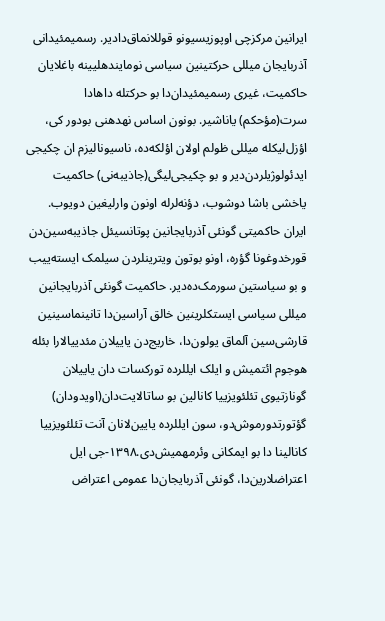ایرانین مرکزچی اوپوزیسیونو قوللانماق‌دادیر. رسمیمئیدانی آذربایجان میللی حرکتینین سیاسی نومایندهلیینه باغلایان حاکمیت، غیری رسمیمئیدان‌دا بو حرکتله داهادا سرت(مؤحکم) یاناشیر. بونون اساس نهدهنی بودور کی، اؤزل‌لیکله میللی ظولم اولان اؤلکه‌ده، ناسیونالیزم ان چکیجی ایدئولوژیلردن‌دیر و بو چکیجی‌لیگی(جاذیبه‌نی) حاکمیت یاخشی باشا دوشوب، دؤنه‌لرله اونون وارلیغین دویوب. ایران حاکمیتی گونئی آذربایجانین پوتانسیئل جاذیبه‌سین‌دن قورخدوغونا گؤره، اونو بوتون ویترینلردن سیلمک ایسته‌ییب و بو سیاستین سورمک‌ده‌دیر. حاکمیت گونئی آذربایجانین میللی سیاسی ایستکلرینین خالق آراسین‌دا تانینماسینین قارشی‌سین آلماق یولون‌دا، خاریج‌دن یاییلان مئدییالارا بئله هوجوم ائتمیش و ایلک ایللرده تورکسات دان یاییلان گونازتیوی تئلئویزییا کانالین بو ساتالایت‌دان(اویدودان) گؤتورتدورموش‌دو، سون ایللرده یایین‌لانان آنت تئلئویزییا کانالینا دا بو ایمکانی وئرمهمیش‌دی.۱۳۹۸-جی ایل اعتراضلارین‌دا، گونئی آذربایجان‌دا عمومی اعتراض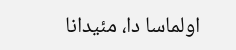اولماسا دا، مئیدانا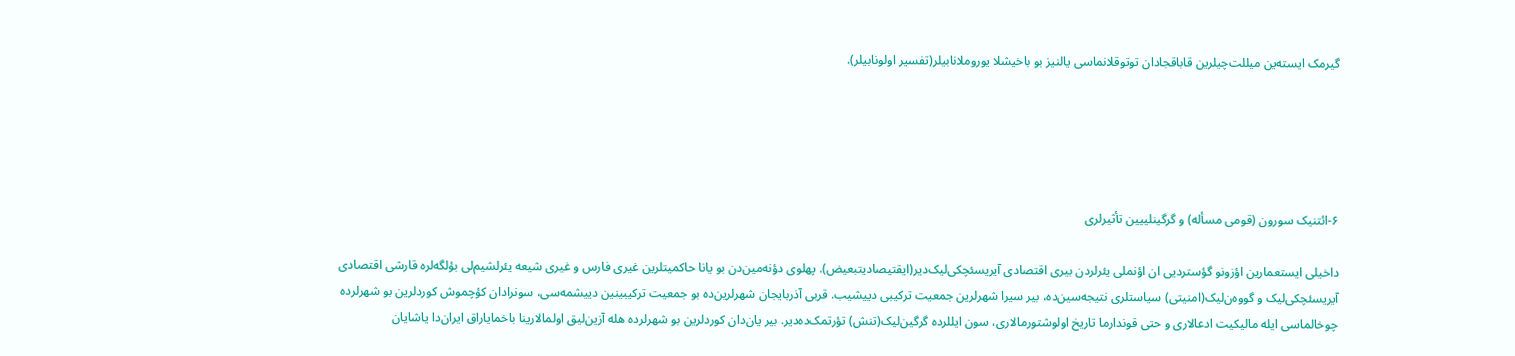گیرمک ایسته‌ین میللت‌چیلرین قاباقجادان توتوقلانماسی یالنیز بو باخیشلا یوروملانابیلر(تفسیر اولونابیلر).





۶-ائتنیک سورون (قومی مسأله) و گرگینلییین تأثیرلری

داخیلی ایستعمارین اؤزونو گؤستردیی ان اؤنملی یئرلردن بیری اقتصادی آیریسئچکی‌لیک‌دیر(ایقتیصادیتبعیض). پهلوی دؤنه‌مین‌دن بو یانا حاکمیتلرین غیری فارس و غیری شیعه یئرلشیم‌لی بؤلگه‌لره قارشی اقتصادی آیریسئچکی‌لیک و گووه‌ن‌لیک(امنیتی) سیاستلری نتیجه‌سین‌ده، بیر سیرا شهرلرین جمعیت ترکیبی دییشیب. قربی آذربایجان شهرلرین‌ده بو جمعیت ترکیبینین دییشمه‌سی، سونرادان کؤچموش کوردلرین بو شهرلرده چوخالماسی ایله مالیکیت ادعالاری و حتی قوندارما تاریخ اولوشتورمالاری، سون ایللرده گرگین‌لیک(تنش) تؤرتمک‌ده‌دیر. بیر یان‌دان کوردلرین بو شهرلرده هله آزین‌لیق اولمالارینا باخمایاراق ایران‌دا یاشایان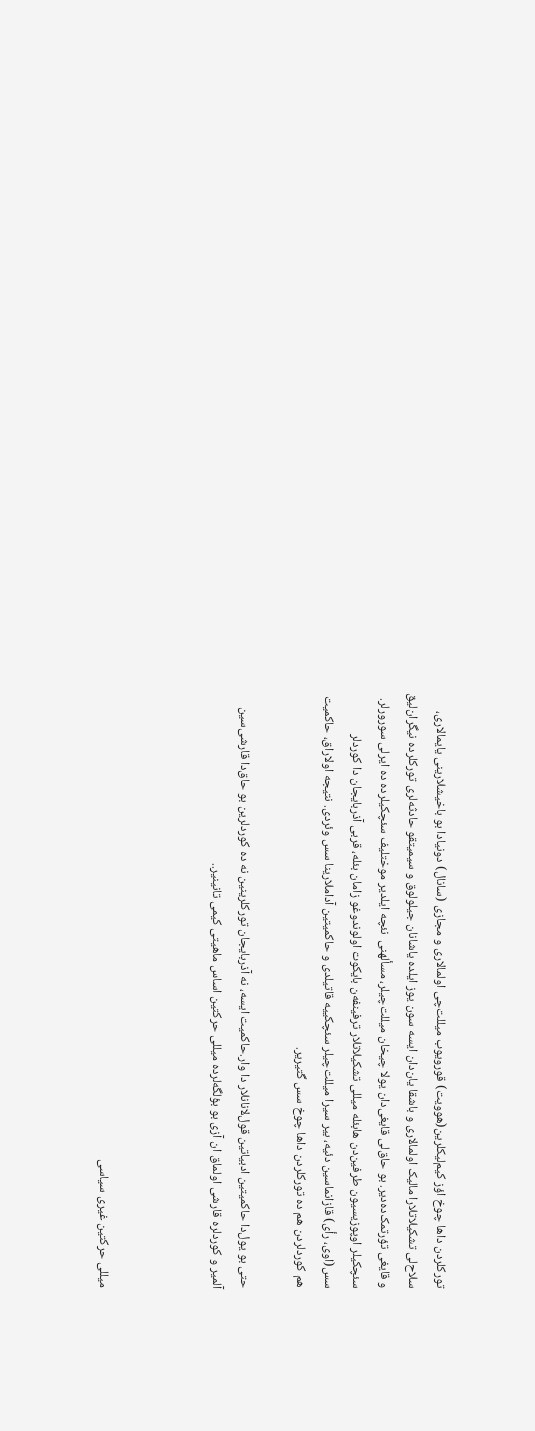تورکلردن داها چوخ اؤز کیم‌لیکلرین(هوویت) قورویوب میللت‌چی اولمالاری و مجازی (سانال) دونیادا بو باخیشلارینی یایمالاری، سلاح‌لی تشکیلاتلارا مالیک اولمالاری و باشقا یان‌دان ایسه سون یوز ایلده یاشانان جیلولوق و سیمیتقو حادثه‌لری تورکلرده نیگران‌لیق و قایغی تؤرتمک‌ده‌دیر. بو حاق‌لی قایغی‌دان یولا چیخان میللت‌چیلر، مسألهنی  نئچه ایلدیر موختلیف سئچکیلرده ده ایر‌لی سورورلر. سئچکیلر اوپوزیسیون طرفین‌دن هابئله میللی تشکیلاتلار ترفینفه‌ن بایکوت اولوندوغو زامان بئله، قربی آذربایجان دا کوردلر سس(اوی، رأی) قازانماسین دئیه، بیر سیرا میللت‌چیلر سئچکییه قاتیلدی و حاکمیتین آداملارینا سس وئردی. نتیجه اولاراق، حاکمیت هم کوردلردن هم ده تورکلردن داها چوخ سس گتیریر.

حتی بو یول‌دا حاکمیتین ادبیاتین قول‌لانانلار دا وار.حاکمیت ایسه، نه آذربایجان تورکلرینین نه ده کوردلرین بو حاق‌دا قارشی‌سین آلمیر و کوردلره قارشی اولماق ان آزی بو بؤلگه‌لرده میللی حرکتین اساس ماهیتی کیمی تانینیر..



میللی حرکتین غیری سیاسی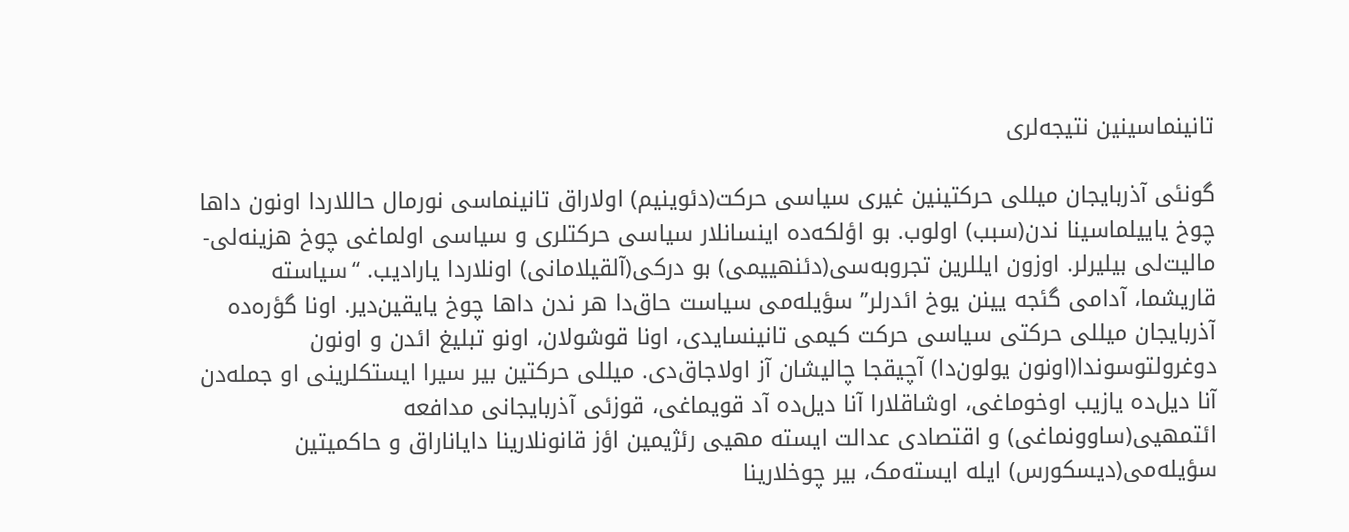تانینماسینین نتیجه‌لری

گونئی آذربایجان میللی حرکتینین غیری سیاسی حرکت(دئوینیم) اولاراق تانینماسی نورمال حاللاردا اونون داها چوخ یاییلماسینا ندن(سبب) اولوب. بو اؤلکه‌ده اینسانلار سیاسی حرکتلری و سیاسی اولماغی چوخ هزینه‌لی-مالیت‌لی بیلیرلر. اوزون ایللرین تجروبه‌سی(دئنهییمی) بو درکی(آلقیلامانی) اونلاردا یارادیب. “سیاسته قاریشما، آدامی گئجه یینن یوخ ائدرلر” سؤیله‌می سیاست حاق‌دا هر ندن داها چوخ یایقین‌دیر. اونا گؤره‌ده آذربایجان میللی حرکتی سیاسی حرکت کیمی تانینسایدی، اونا قوشولان، اونو تبلیغ ائد‌ن و اونون دوغرولتوسوندا(اونون یولون‌دا) آچیقجا چالیشان آز اولاجاق‌دی. میللی حرکتین بیر سیرا ایستکلرینی او جمله‌دن آنا دیل‌ده یازیب اوخوماغی، اوشاقلارا آنا دیل‌ده آد قویماغی، قوزئی آذربایجانی مدافعه ائتمهیی(ساوونماغی) و اقتصادی عدالت ایسته مهیی رئژیمین اؤز قانونلارینا دایاناراق و حاکمیتین سؤیله‌می(دیسکورس) ایله ایسته‌مک، بیر چوخلارینا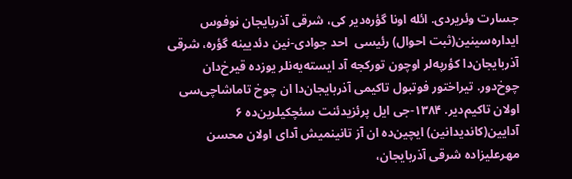جسارت وئریردی. ائله اونا گؤره‌دیر کی، شرقی آذربایجان نوفوس ایداره‌سینین(ثبت احوال) رئیسی  احد جوادی-نین دئدیینه گؤره، شرقی آذربایجان‌دا کؤرپه‌لر اوچون تورکجه آد ایسته‌یه‌نلر یوزده قیرخ‌دان چوخ‌دور. تیراختور فوتبول تاکیمی آذربایجان‌دا ان چوخ تاماشاچی‌سی اولان تاکیم‌دیر. ۱۳۸۴-جی ایل پرئزیدئنت سئچکیلرین‌ده ۶ آدایین(کاندیدانین) ایچین‌ده ان آز تانینمیش آدای اولان محسن مهرعلیزاده شرقی آذربایجان،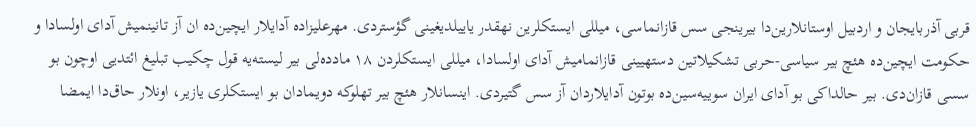قربی آذربایجان و اردبیل اوستانلارین‌دا بیرینجی سس قازانماسی، میللی ایستکلرین نهقدر یاییلدیغینی گؤستردی. مهرعلیزاده آدایلار ایچین‌ده ان آز تانینمیش آدای اولسادا و حکومت ایچین‌ده هئچ بیر سیاسی-حربی تشکیلاتین دستهیینی قازانمامیش آدای اولسادا، میللی ایستکلردن ۱۸ مادده‌لی بیر لیسته‌یه قول چکیب تبلیغ ائتدیی اوچون بو سسی قازان‌دی. بیر حالداکی بو آدای ایران سوییه‌سین‌ده بوتون آدایلاردان آز سس گتیردی. اینسانلار هئچ بیر تهلوکه دویمادان بو ایستکلری یازیر، اونلار حاق‌دا ایمضا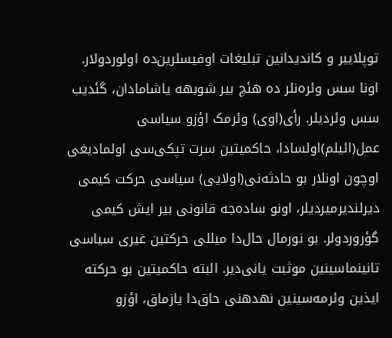توپلاییر و کاندیدانین تبلیغات اوفیسلرین‌ده اولوردولار. اونا سس وئره‌نلر ده هئچ بیر شوبهه یاشامادان، گئدیب سس وئردیلر. رأی(اوی) وئرمک اؤزو سیاسی عمل(ائیلم)اولسادا، حاکمیتین سرت تپکی‌سی اولمادیغی اوچون اونلار بو حادثه‌نی(اولایی) سیاسی حرکت کیمی دیرلندیرمیردیلر، اونو ساده‌جه قانونی بیر ایش کیمی گؤروردولر. بو نورمال حال‌دا میللی حرکتین غیری سیاسی تانینماسینین موثبت یانی‌دیر. البته حاکمیتین بو حرکته ایذین وئرمه‌سینین نهدهنی حاق‌دا یازماق، اؤزو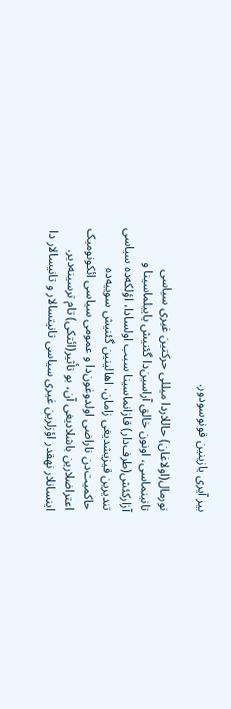بیر آیری یازینین قونوسودور.

نورمال(اولاغان) حاللاردا میللی حرکتین غیری سیاسی تانینماسی، اونون خالق آراسین‌دا گئنیش یاییلماسینا و آزارکئش(طرف‌دار) قازانماسینا سبب اولسادا، اؤلکه‌ده سیاسی تندیرین قیزیشدیغی زامان، اهالینین گئنیش سوییه‌ده حاکمیت‌دن ناراضی اولدوغون‌دا و عمومی سیاسی ائکونومیک اعتراضلارین باشلادیغی آن، بو تأثیر(ائتکی) تام ترسینه‌دیر. اینسانلار نهقدر اؤزلرین غیری سیاسی تانیتسالار و تانیسالار دا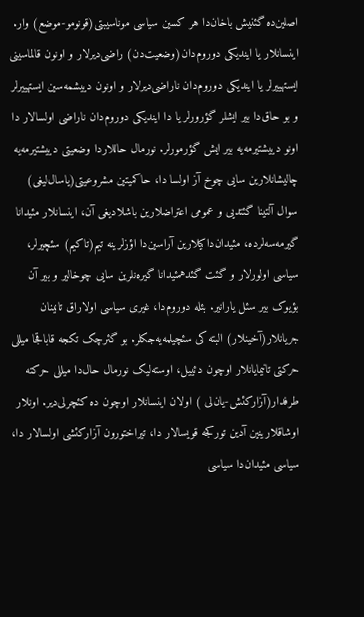اصلین‌ده گئنیش باخان‌دا هر کسین سیاسی موناسیبتی(قونومو-موضع) وار. اینسانلار یا ایندیکی دوروم‌دان(وضعیت‌دن) راضی‌دیرلار و اونون قالماسینی ایستهییرلر یا ایندیکی دوروم‌دان ناراضی‌دیرلار و اونون دییشمه‌سین ایستهییرلر و بو حاق‌دا بیر ایشلر گؤرورلر یا دا ایندیکی دوروم‌دان ناراضی اولسالار دا اونو دییشتیرمه‌یه بیر ایش گؤرمورلر. نورمال حاللاردا وضعیتی دییشتیرمه‌یه چالیشانلارین سایی چوخ آز اولسا دا، حاکمیتین مشروعیتی(یاسال‌لیغی) سوال آلتینا گئتدیی و عمومی اعتراضلارین باشلادیغی آن، اینسانلار مئیدانا گیرمه‌سه‌لرده، مئیدان‌داکیلارین آراسین‌دا اؤزلرینه تیم(تاکیم) سئچیرلر، سیاسی اولورلار و گئت گئدهمئیدانا گیره‌نلرین سایی چوخالیر و بیر آن بؤیوک بیر سئل یارانیر. بئله دوروم‌دا، غیری سیاسی اولاراق تانینان جریانلار(آخینلار) البته کی سئچیلمه‌یه‌جکلر. بو گئرچک تکجه قاباقجا میللی حرکتی تانیمایانلار اوچون دئییل، اوسته‌لیک نورمال حال‌دا میللی حرکته طرفدار(آزارکئش-یان‌لی ) اولان اینسانلار اوچون ده کئچرلی‌دیر. اونلار اوشاقلارینین آدین تورکجه قویسالار دا، تیراختورون آزارکئشی اولسالار دا، سیاسی مئیدان‌دا سیاسی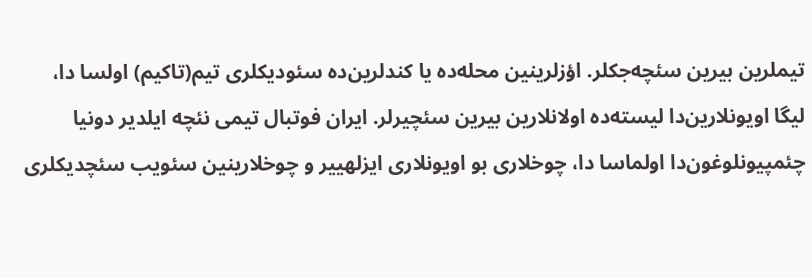تیملرین بیرین سئچه‌جکلر. اؤزلرینین محله‌ده یا کندلرین‌ده سئودیکلری تیم(تاکیم) اولسا دا، لیگا اویونلارین‌دا لیسته‌ده اولانلارین بیرین سئچیرلر. ایران فوتبال تیمی نئچه ایلدیر دونیا چئمپیونلوغون‌دا اولماسا دا، چوخلاری بو اویونلاری ایزلهییر و چوخلارینین سئویب سئچدیکلری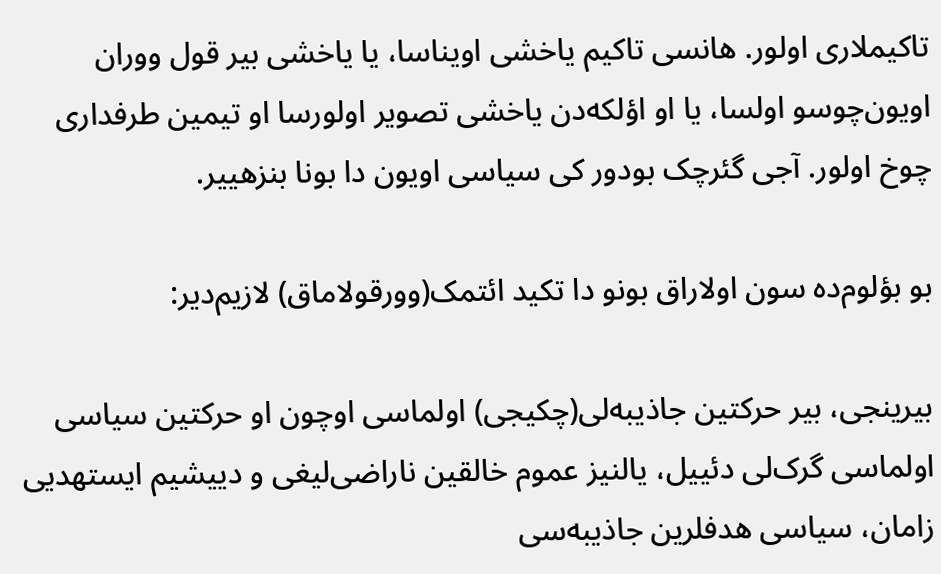تاکیملاری اولور. هانسی تاکیم یاخشی اویناسا، یا یاخشی بیر قول ووران اویون‌چوسو اولسا، یا او اؤلکه‌دن یاخشی تصویر اولورسا او تیمین طرفداری چوخ اولور. آجی گئرچک بودور کی سیاسی اویون دا بونا بنزهییر.

بو بؤلوم‌ده سون اولاراق بونو دا تکید ائتمک(وورقولاماق) لازیم‌دیر:

بیرینجی، بیر حرکتین جاذیبه‌لی(چکیجی) اولماسی اوچون او حرکتین سیاسی اولماسی گرک‌لی دئییل، یالنیز عموم خالقین ناراضی‌لیغی و دییشیم ایستهدیی زامان، سیاسی هدفلرین جاذیبه‌سی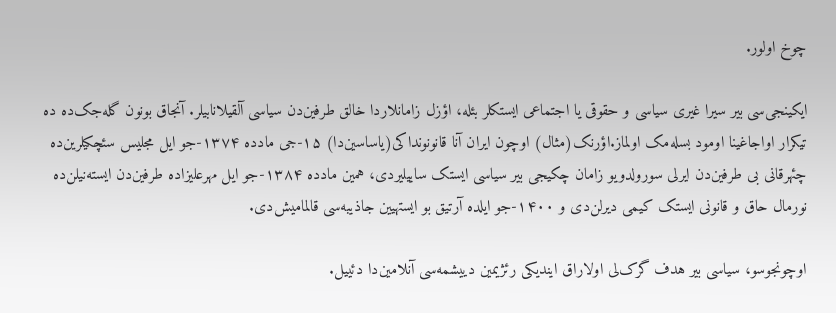چوخ اولور.

ایکینجی‌سی بیر سیرا غیری سیاسی و حقوقی یا اجتماعی ایستکلر بئله، اؤزل زامانلاردا خالق طرفین‌دن سیاسی آلقیلانابیلر. آنجاق بونون گله‌جک‌ده ده تیکرار اواجاغینا اومود بسله‌مک اولماز.اؤرنک(مثال) اوچون ایران آنا قانونونداکی(یاساسین‌دا) ۱۵-جی مادده ۱۳۷۴-جو ایل مجلیس سئچکیلرین‌ده چئهرقانی بی طرفین‌دن ایر‌لی سورولدویو زامان چکیجی بیر سیاسی ایستک ساییلیردی، همین مادده ۱۳۸۴-جو ایل مهرعلیزاده طرفین‌دن ایسته‌نیلن‌ده نورمال حاق و قانونی ایستک کیمی دیرلن‌دی و ۱۴۰۰-جو ایلده آرتیق بو ایستهیین جاذیبه‌سی قالمامیش‌دی.

اوچونجوسو، سیاسی بیر هدف گرک‌لی اولاراق ایندیکی رئژیمین دییشمه‌سی آنلامین‌دا دئییل.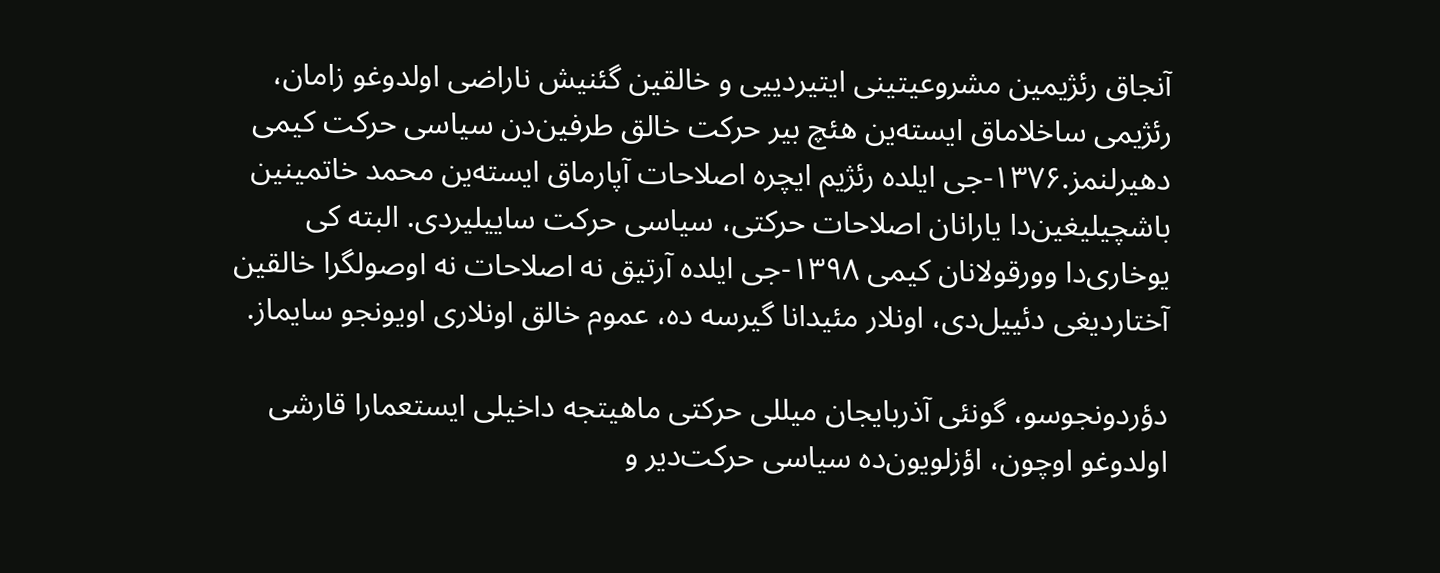آنجاق رئژیمین مشروعیتینی ایتیردییی و خالقین گئنیش ناراضی اولدوغو زامان، رئژیمی ساخلاماق ایسته‌ین هئچ بیر حرکت خالق طرفین‌دن سیاسی حرکت کیمی دهیرلنمز.۱۳۷۶-جی ایلده رئژیم ایچره اصلاحات آپارماق ایسته‌ین محمد خاتمینین باشچیلیغین‌دا یارانان اصلاحات حرکتی، سیاسی حرکت ساییلیردی. البته کی یوخاری‌دا وورقولانان کیمی ۱۳۹۸-جی ایلده آرتیق نه اصلاحات نه اوصولگرا خالقین آختاردیغی دئییل‌دی، اونلار مئیدانا گیرسه ده، عموم خالق اونلاری اویونجو سایماز.

دؤردونجوسو، گونئی آذربایجان میللی حرکتی ماهیتجه داخیلی ایستعمارا قارشی اولدوغو اوچون، اؤزلویون‌ده سیاسی حرکت‌دیر و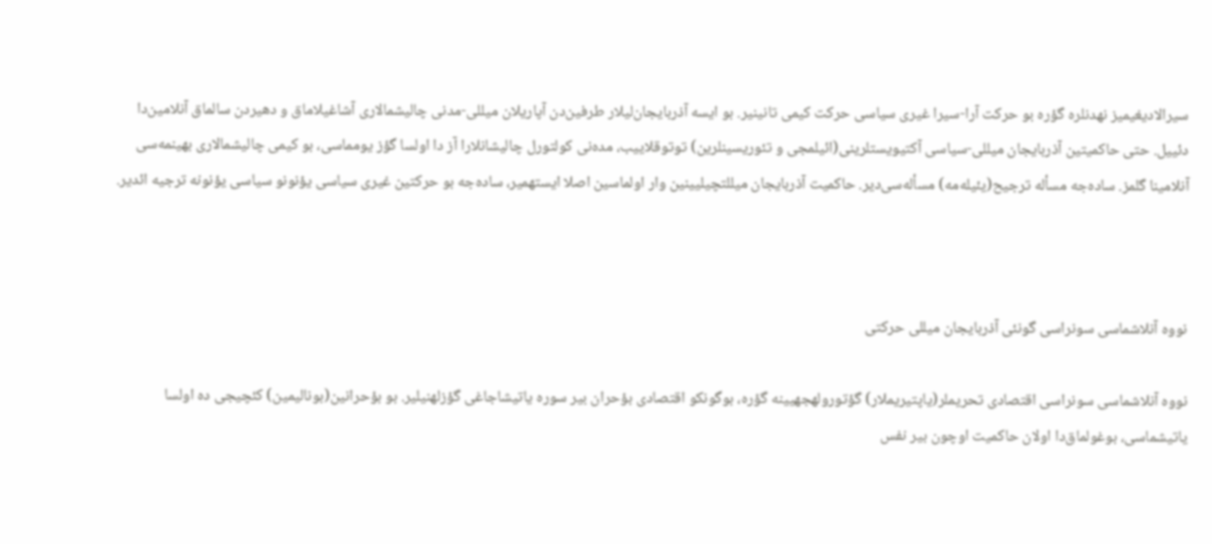سیرالادیغیمیز نهدنلره گؤره بو حرکت آرا-سیرا غیری سیاسی حرکت کیمی تانینیر. بو ایسه آذربایجان‌لیلار طرفین‌دن آپاریلان میللی-مد‌نی چالیشمالاری آشاغیلاماق و دهیردن سالماق آنلامین‌دا دئییل. حتی حاکمیتین آذربایجان میللی-سیاسی آکتیویستلرینی(ائیلمجی و تئوریسینلرین) توتوقلاییب، مده‌نی کولتورل چالیشانلارا آز دا اولسا گؤز یومماسی، بو کیمی چالیشمالاری بهینمه‌سی آنلامینا گلمز. ساده‌جه مسأله ترجیح(یئیله‌مه) مسأله‌سی‌دیر. حاکمیت آذربایجان میللتچیلیینین وار اولماسین اصلا ایستهمیر، ساده‌جه بو حرکتین غیری سیاسی یؤنونو سیاسی یؤنونه ترجیه ائدیر.



نووه آنلاشماسی سونراسی گونئی آذربایجان میللی حرکتی

نووه آنلاشماسی سونراسی اقتصادی تحریملر(یاپتیریملار) گؤتورولهجهیینه گؤره، بوگونکو اقتصادی بؤحران بیر سوره یاتیشاجاغی گؤزلهنیلیر. بو بؤحرانین(بونالیمین) کئچیجی ده اولسا یاتیشماسی، بوغولماق‌دا اولان حاکمیت اوچون بیر نفس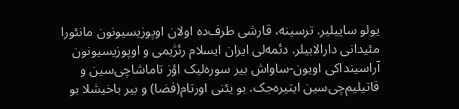یولو ساییلیر. ترسینه، قارشی طرف‌ده اولان اوپوزیسیونون مانئورا مئیدانی دارالابیلر. دئمه‌لی ایران ایسلام رئژیمی و اوپوزیسیونون آراسینداکی اویون-ساواش بیر سوره‌لیک اؤز تاماشاچی‌سین و قاتیلیم‌چی‌سین ایتیره‌جک. بو یئنی اورتام(فضا) و بیر باخیشلا بو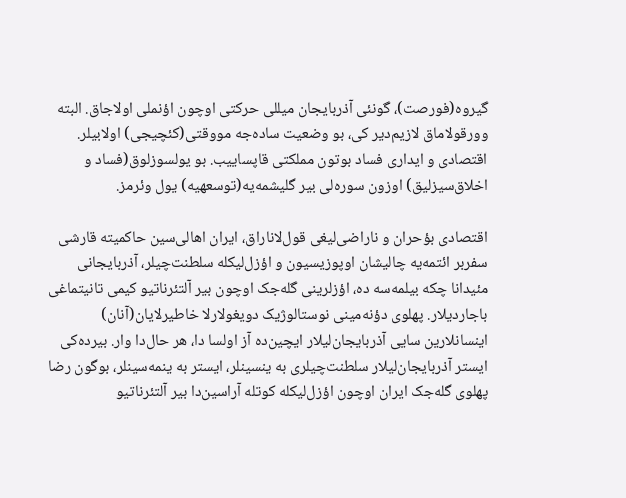گیروه(فورصت)، گونئی آذربایجان میللی حرکتی اوچون اؤنملی اولاجاق. البته وورقولاماق لازیم‌دیر کی، بو وضعیت ساده‌جه مووقتی(کئچیجی) اولابیلر. اقتصادی و ایداری فساد بوتون مملکتی قاپساییب. بو یولسوزلوق(فساد و اخلاق‌سیزلیق) اوزون سوره‌لی بیر گلیشمه‌یه(توسعهیه) یول وئرمز.

اقتصادی بؤحران و ناراضی‌لیغی قول‌لاناراق، ایران اهالی‌سین حاکمیته قارشی سفربر ائتمه‌یه چالیشان اوپوزیسیون و اؤزل‌لیکله سلطنت‌چیلر، آذربایجانی مئیدانا چکه بیلمه‌سه ده، اؤزلرینی گله‌جک اوچون بیر آلتئرناتیو کیمی تانیتماغی باجاردیلار. پهلوی دؤنه‌مینی نوستالوژیک دویغولارلا خاطیرلایان(آنان) اینسانلارین سایی آذربایجان‌لیلار ایچین‌ده آز اولسا دا، هر حال‌دا وار. بیرده‌کی ایستر آذربایجان‌لیلار سلطنت‌چیلری به ینسینلر، ایستر به ینمه‌سینلر، بوگون رضا پهلوی گله‌جک ایران اوچون اؤزل‌لیکله کوتله آراسین‌دا بیر آلتئرناتیو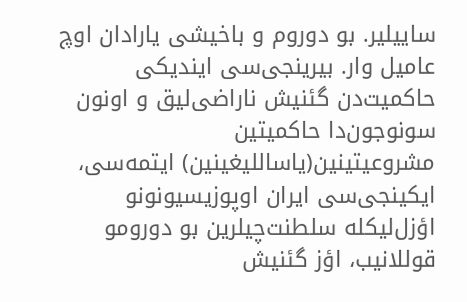ساییلیر. بو دوروم و باخیشی یارادان اوچ عامیل وار. بیرینجی‌سی ایندیکی حاکمیت‌دن گئنیش ناراضی‌لیق و اونون سونوجون‌دا حاکمیتین مشروعیتینین(یاساللیغینین) ایتمه‌سی، ایکینجی‌سی ایران اوپوزیسیونونو اؤزل‌لیکله سلطنت‌چیلرین بو دورومو قوللانیب، اؤز گئنیش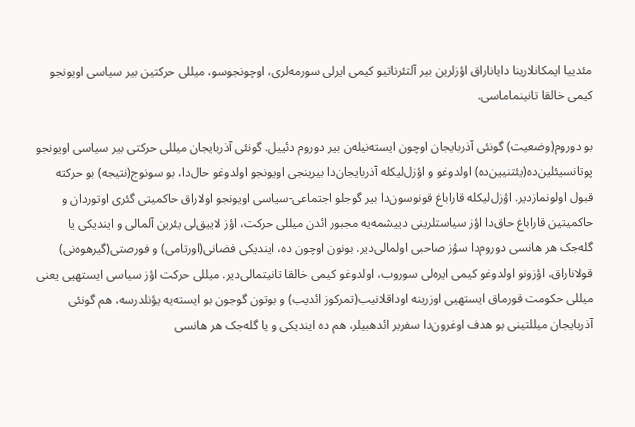مئدییا ایمکانلارینا دایاناراق اؤزلرین بیر آلتئرناتیو کیمی ایر‌لی سورمه‌لری، اوچونجوسو، میللی حرکتین بیر سیاسی اویونجو کیمی خالقا تانینماماسی.

بو دوروم(وضعیت) گونئی آذربایجان اوچون ایسته‌نیله‌ن بیر دوروم دئییل. گونئی آذربایجان میللی حرکتی بیر سیاسی اویونجو پوتانسیئلین‌ده(یئتنیین‌ده) اولدوغو و اؤزل‌لیکله آذربایجان‌دا بیرینجی اویونجو اولدوغو حال‌دا، بو سونوج(نتیجه) بو حرکته قبول اولونمازدیر. اؤزل‌لیکله قاراباغ قونوسون‌دا بیر گوجلو اجتماعی-سیاسی اویونجو اولاراق حاکمیتی گئری اوتوردان و حاکمیتین قاراباغ حاق‌دا اؤز سیاستلرینی دییشمه‌یه مجبور ائد‌ن میللی حرکت، اؤز لاییق‌لی یئرین آلمالی و ایندیکی یا گله‌جک هر هانسی دوروم‌دا سؤز صاحبی اولمالی‌دیر. بونون اوچون ده، ایندیکی فضانی(اورتامی) و فورصتی(گیرهوه‌نی) قولاناراق، اؤزونو اولدوغو کیمی ایره‌لی سوروب، اولدوغو کیمی خالقا تانیتمالی‌دیر. میللی حرکت اؤز سیاسی ایستهیی یعنی میللی حکومت قورماق ایستهیی اوزرینه اوداقلانیب(تمرکوز ائدیب) و بوتون گوجون بو ایسته‌یه یؤنلدرسه، هم گونئی آذربایجان میللتینی بو هدف اوغرون‌دا سفربر ائدهبیلر، هم ده ایندیکی و یا گله‌جک هر هانسی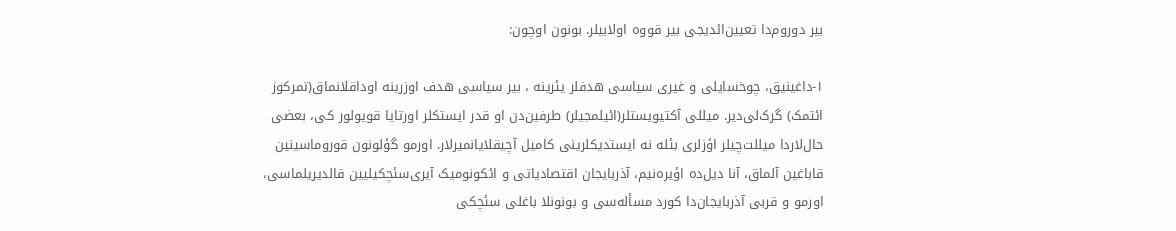بیر دوروم‌دا تعیین‌ائدیجی بیر قووه اولابیلر. بونون اوچون:

۱-داغینیق، چوخسایلی و غیری سیاسی هدفلر یئرینه ، بیر سیاسی هدف اوزرینه اوداقلانماق(تمرکوز ائتمک) گرک‌لی‌دیر. میللی آکتیویستلر(ائیلمجیلر) طرفین‌دن او قدر ایستکلر اورتایا قویولور کی، بعضی حال‌لاردا میللت‌چیلر اؤزلری بئله نه ایستدیکلرینی کامیل آچیقلایانمیرلار. اورمو گؤلونون قوروماسینین قاباغین آلماق، آنا دیل‌ده اؤیره‌نیم، آذربایجان اقتصادیاتی و ائکونومیک آیری‌سئچکیلیین قالدیریلماسی، اورمو و قربی آذربایجان‌دا کورد مسأله‌سی و بونونلا باغلی سئچکی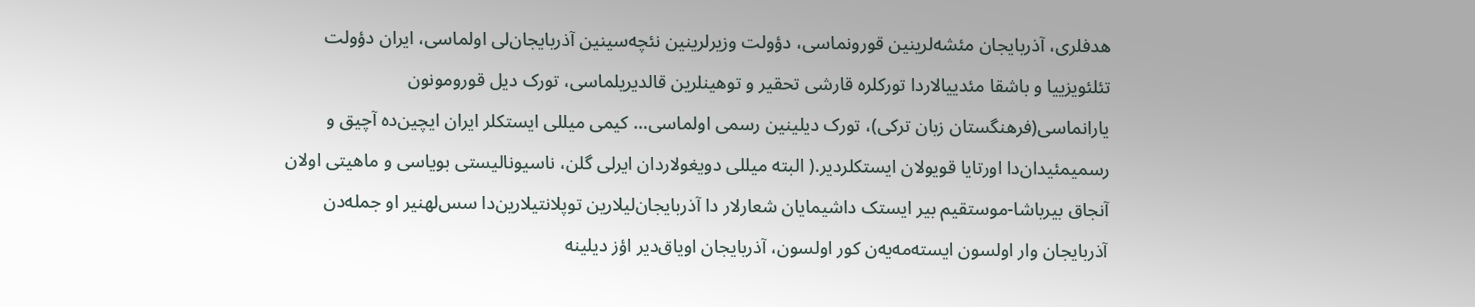هدفلری، آذربایجان مئشه‌لرینین قورونماسی، دؤولت وزیرلرینین نئچه‌سینین آذربایجان‌لی اولماسی، ایران دؤولت تئلئویزییا و باشقا مئدییالاردا تورکلره قارشی تحقیر و توهینلرین قالدیریلماسی، تورک دیل قورومونون یارانماسی(فرهنگستان زبان ترکی)، تورک دیلینین رسمی اولماسی… کیمی میللی ایستکلر ایران ایچین‌ده آچیق و رسمیمئیدان‌دا اورتایا قویولان ایستکلردیر.( البته میللی دویغولاردان ایر‌لی گلن، ناسیونالیستی بویاسی و ماهیتی اولان آنجاق بیرباشا-موستقیم بیر ایستک داشیمایان شعارلار دا آذربایجان‌لیلارین توپلانتیلارین‌دا سس‌لهنیر او جمله‌دن آذربایجان وار اولسون ایسته‌مه‌یه‌ن کور اولسون، آذربایجان اویاق‌دیر اؤز دیلینه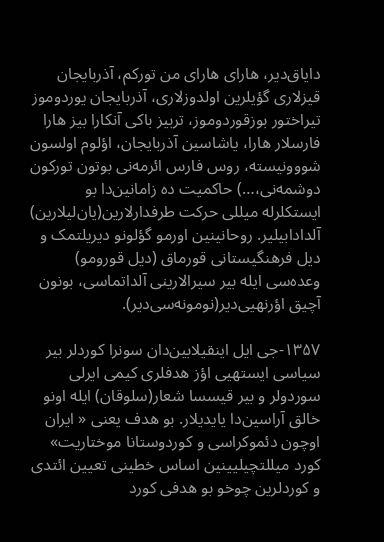دایاق‌دیر، هارای هارای من تورکم، آذربایجان قیزلاری گؤیلرین اولدوزلاری، آذربایجان یوردوموز تیراختور بوزقوردوموز، تربیز باکی آنکارا بیز هارا فارسلار هارا، یاشاسین آذربایجان، اؤلوم اولسون شووونیسته، روس فارس ائرمه‌نی بوتون تورکون دوشمه‌نی،…) حاکمیت ده زامانین‌دا بو ایستکلرله میللی حرکت طرفدارلارین(یان‌لیلارین) آلدادابیلیر. روحانینین اورمو گؤلونو دیریلتمک و دیل فرهنگیستانی قورماق (دیل قورومو) وعده‌سی ایله بیر سیرالارینی آلداتماسی، بونون آچیق اؤرنهیی‌دیر(نومونه‌سی‌دیر).

۱۳۵۷-جی ایل اینقیلابین‌دان سونرا کوردلر بیر سیاسی ایستهیی اؤز هدفلری کیمی ایر‌لی سوردولر و بیر قیسسا شعار(سلوقان) ایله اونو خالق آراسین‌دا یایدیلار. بو هدف یعنی « ایران اوچون دئموکراسی و کوردوستانا موختاریت» کورد میللتچیلیینین اساس خطینی تعیین ائتدی و کوردلرین چوخو بو هدفی کورد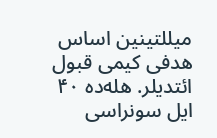میللتینین اساس هدفی کیمی قبول ائتدیلر. هله‌ده ۴۰ ایل سونراسی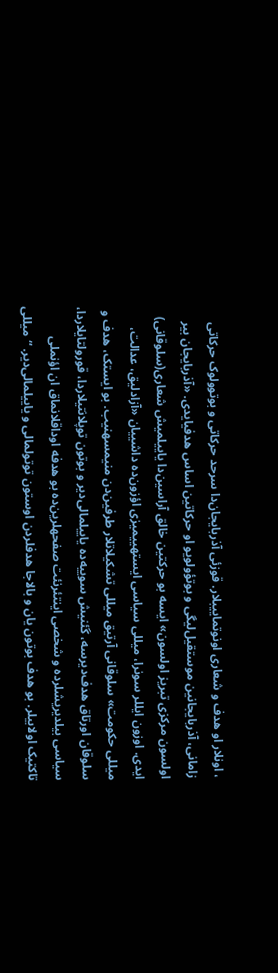، اونلار او هدف و شعاری اونوتماییبلار. قوزئی آذربایجان‌دا سرحد حرکاتی و بوتوولوک حرکاتی زامانی، آذربایجانین موستقیل‌لیگی و بوتؤولویو او حرکاتین اساس هدفیایدی. «آذربایجان بیر اولسون مرکزی تبریز اولسون» ایسه بو حرکتین خالق آراسین‌دا یاییلمیش شعاری(سلوقانی) ایدی. اوزون ایللر سونرا، میللی سیاسی ایستهییمیزی اؤزون‌ده داشییان «آزادلیق، عدالت، میللی حکومت» سلوقانی آرتیق میللی تشکیلاتلار طرفین‌دن منیمسهنیب. بو ایستک، هدف و سلوقان اورتاق هدف‌دیرسه، گئنیش سوییه‌ده یاییلمالی‌دیر و بوتون توپلانتیلاردا، قورولتایلاردا، سیاسی بیلدیریشلرده و شخصی اینتئرنئت صفحهلرین‌ده بو هدفه اوداقلانماق ان اؤنملی تاکتیک اولابیلر. بو هدف بوتون یان و بالاجا هدفلردن اوستون توتولمالی و یاییلمالی‌دیر. “میللی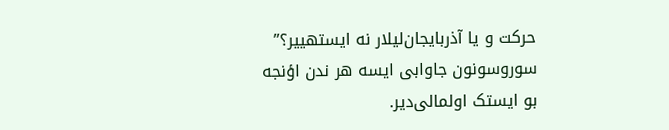حرکت و یا آذربایجان‌لیلار نه ایستهییر؟” سوروسونون جاوابی ایسه هر ندن اؤنجه بو ایستک اولمالی‌دیر.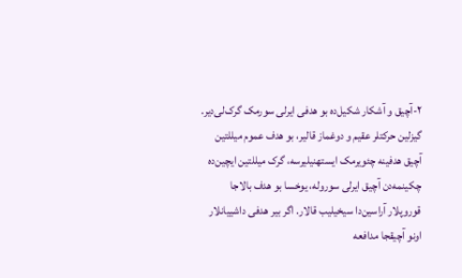۲-آچیق و آشکار شکیل‌ده بو هدفی ایر‌لی سورمک گرک‌لی‌دیر. گیزلین حرکتلر عقیم و دوغماز قالیر، بو هدف عموم میللتین آچیق هدفینه چئویرمک ایستهنیلیرسه، گرک میللتین ایچین‌ده چکینمه‌دن آچیق ایر‌لی سوروله، یوخسا بو هدف بالاجا قوروپلار آراسین‌دا سیخیلیب قالار. اگر بیر هدفی داشییانلار اونو آچیقجا مدافعه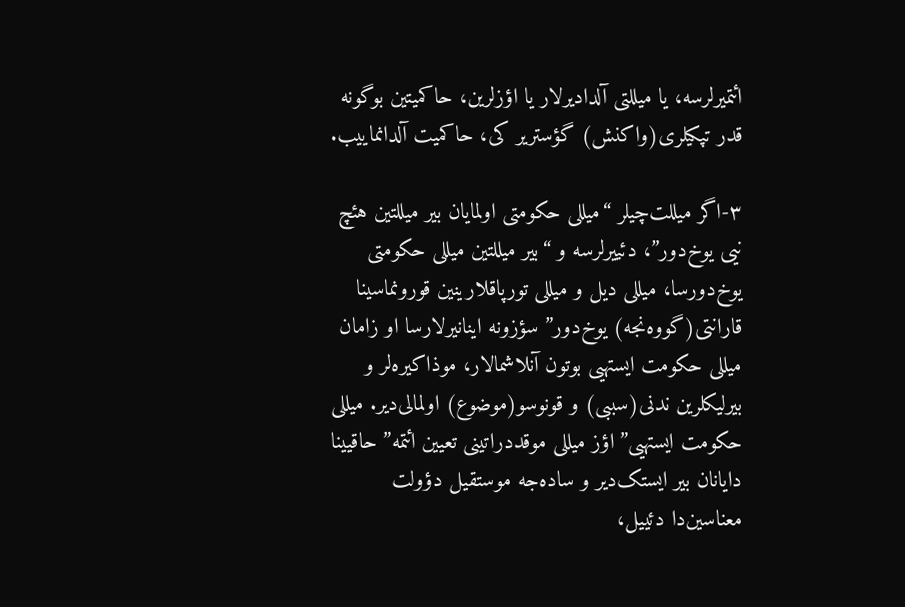ائتمیرلرسه، یا میللتی آلدادیرلار یا اؤزلرین، حاکمیتین بوگونه قدر تپکیلری(واکنش) گؤستریر کی، حاکمیت آلدانماییب.

۳-اگر میللت‌چیلر “میللی حکومتی اولمایان بیر میللتین هئچ نیی یوخ‌دور”، دئییرلرسه و “بیر میللتین میللی حکومتی یوخ‌دورسا، میللی دیل و میللی تورپاقلارینین قورونماسینا قارانتی(گووه‌نجه) یوخ‌دور” سؤزونه اینانیرلارسا او زامان میللی حکومت ایستهیی بوتون آنلاشمالار، موذاکیره‌لر و بیرلیکلرین ندنی(سببی) و قونوسو(موضوع) اولمالی‌دیر. میللی حکومت ایستهیی”اؤز میللی موقددراتینی تعیین ائتمه” حاقیینا دایانان بیر ایستک‌دیر و ساده‌جه موستقیل دؤولت معناسین‌دا دئییل،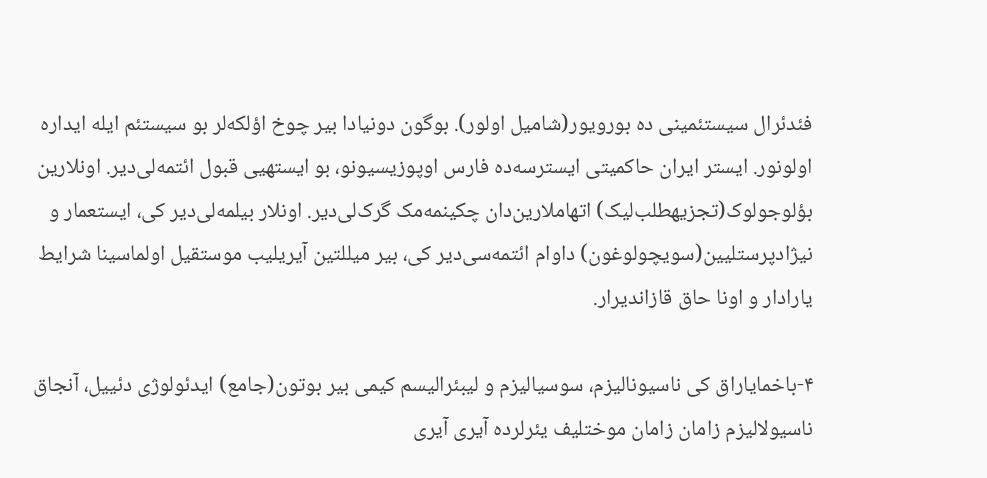فئدئرال سیستئمینی ده بورویور(شامیل اولور). بوگون دونیادا بیر چوخ اؤلکه‌لر بو سیستئم ایله ایداره اولونور. ایستر ایران حاکمیتی ایسترسه‌ده فارس اوپوزیسیونو، بو ایستهیی قبول ائتمه‌لی‌دیر. اونلارین بؤلوجولوک(تجزیهطلب‌لیک) اتهاملارین‌دان چکینمه‌مک گرک‌لی‌دیر. اونلار بیلمه‌لی‌دیر کی، ایستعمار و نیژادپرستلیین(سویچولوغون) داوام ائتمه‌سی‌دیر کی، بیر میللتین آیریلیب موستقیل اولماسینا شرایط یارادار و اونا حاق قازاندیرار.

۴-باخمایاراق کی ناسیونالیزم، سوسیالیزم و لیبئرالیسم کیمی بیر بوتون(جامع) ایدئولوژی دئییل، آنجاق ناسیولالیزم زامان زامان موختلیف یئرلرده آیری آیری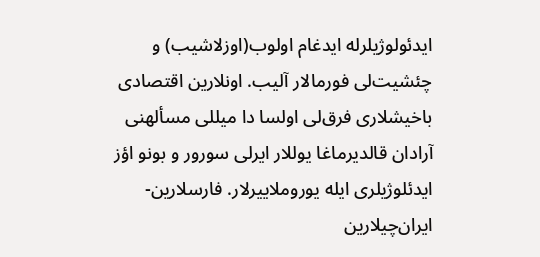ایدئولوژیلرله ایدغام اولوب(اوزلاشیب) و چئشیت‌لی فورمالار آلیب. اونلارین اقتصادی باخیشلاری فرق‌لی اولسا دا میللی مسألهنی  آرادان قالدیرماغا یوللار ایر‌لی سورور و بونو اؤز ایدئلوژیلری ایله یوروملاییرلار. فارسلارین-ایران‌چیلارین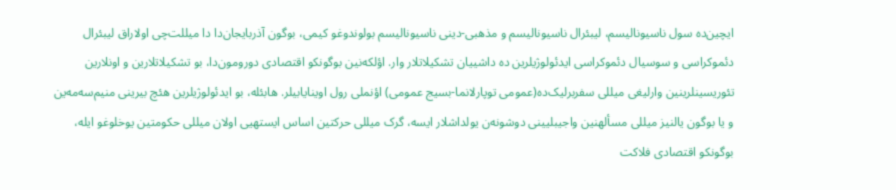ایچین‌ده سول ناسیونالیسم، لیبئرال ناسیونالیسم و مذهبی-دینی ناسیونالیسم بولوندوغو کیمی، بوگون آذربایجان‌دا دا میللت‌چی اولاراق لیبئرال دئموکراسی و سوسیال دئموکراسی ایدئولوژیلرین ده داشییان تشکیلاتلار وار. اؤلکه‌نین بوگونکو اقتصادی دورومون‌دا، بو تشکیلاتلارین و اونلارین تئوریسینلرینین وارلیغی میللی سفربرلیک‌ده(عمومی توپارلانما-بسیج عمومی) اؤنملی رول اوینایابیلر. هابئله، بو ایدئولوژیلرین هئچ بیرینی منیم‌سه‌مه‌ین و یا بوگون یالنیز میللی مسألهنین واجیبلیینی دوشونه‌ن یولداشلار ایسه، گرک میللی حرکتین اساس ایستهیی اولان میللی حکومتین یوخلوغو ایله، بوگونکو اقتصادی فلاکت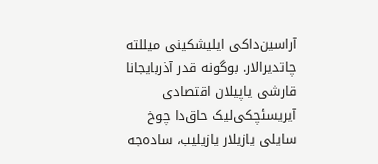آراسین‌داکی ایلیشکینی میللته چاتدیرالار. بوگونه قدر آذربایجانا قارشی یاپیلان اقتصادی آیریسئچکی‌لیک حاق‌دا چوخ سایلی یازیلار یازیلیب، ساده‌جه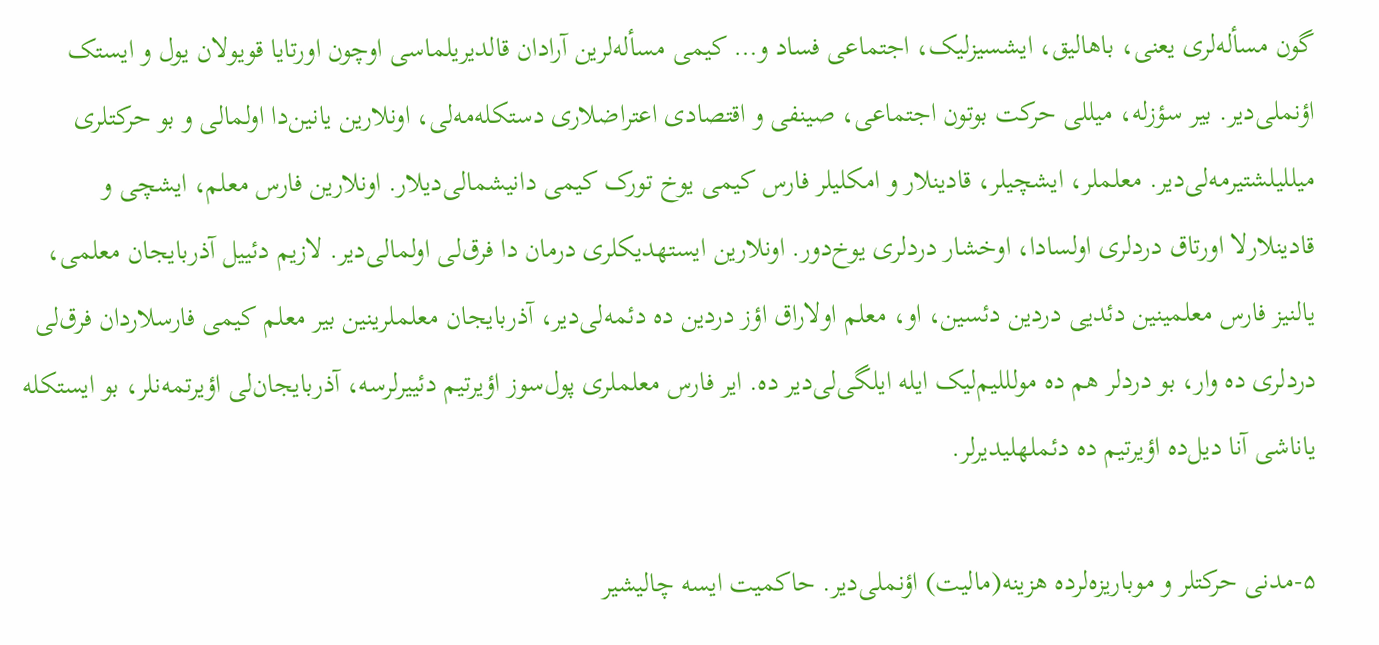گون مسأله‌لری یعنی، باهالیق، ایشسیزلیک، اجتماعی فساد و… کیمی مسأله‌لرین آرادان قالدیریلماسی اوچون اورتایا قویولان یول و ایستک اؤنملی‌دیر. بیر سؤزله، میللی حرکت بوتون اجتماعی، صینفی و اقتصادی اعتراضلاری دستکله‌مه‌لی، اونلارین یانین‌دا اولمالی و بو حرکتلری میللیلشتیرمه‌لی‌دیر. معلملر، ایشچیلر، قادینلار و امکلیلر فارس کیمی یوخ تورک کیمی دانیشمالی‌دیلار. اونلارین فارس معلم، ایشچی و قادینلارلا اورتاق دردلری اولسادا، اوخشار دردلری یوخ‌دور. اونلارین ایستهدیکلری درمان دا فرق‌لی اولمالی‌دیر. لازیم دئییل آذربایجان معلمی، یالنیز فارس معلمینین دئدیی دردین دئسین، او، معلم اولاراق اؤز دردین ده دئمه‌لی‌دیر، آذربایجان معلملرینین بیر معلم کیمی فارسلاردان فرق‌لی دردلری ده وار، بو دردلر هم ده مولللیم‌لیک ایله ایلگی‌لی‌دیر ده. ایر فارس معلملری پول‌سوز اؤیرتیم دئییرلرسه، آذربایجان‌لی اؤیرتمه‌نلر، بو ایستکله یاناشی آنا دیل‌ده اؤیرتیم ده دئملهلیدیرلر.

۵-مد‌نی حرکتلر و موباریزه‌لرده هزینه(مالیت) اؤنملی‌دیر. حاکمیت ایسه چالیشیر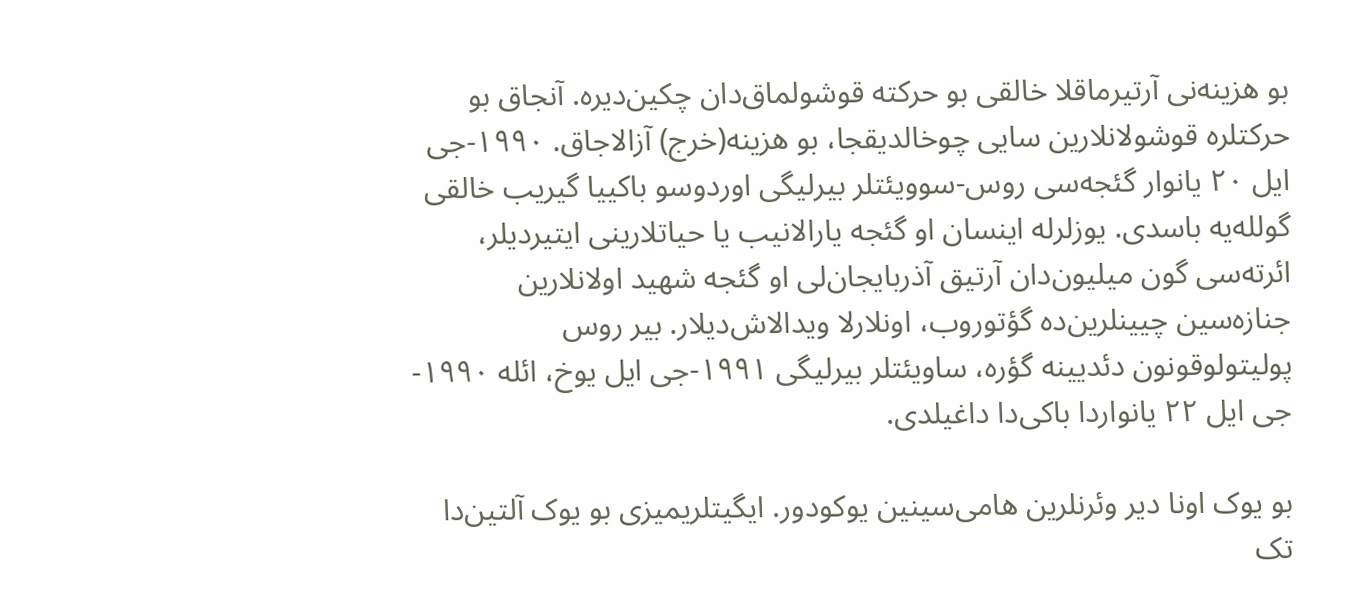بو هزینه‌نی آرتیرماقلا خالقی بو حرکته قوشولماق‌دان چکین‌دیره. آنجاق بو حرکتلره قوشولانلارین سایی چوخالدیقجا، بو هزینه(خرج) آزالاجاق. ۱۹۹۰-جی ایل ۲۰ یانوار گئجه‌سی روس-سوویئتلر بیرلیگی اوردوسو باکییا گیریب خالقی گولله‌یه باسدی. یوزلرله اینسان او گئجه یارالانیب یا حیاتلارینی ایتیردیلر، ائرته‌سی گون میلیون‌دان آرتیق آذربایجان‌لی او گئجه شهید اولانلارین جنازه‌سین چیینلرین‌ده گؤتوروب، اونلارلا ویدالاش‌دیلار. بیر روس پولیتولوقونون دئدیینه گؤره، ساویئتلر بیرلیگی ۱۹۹۱-جی ایل یوخ، ائله ۱۹۹۰-جی ایل ۲۲ یانواردا باکی‌دا داغیلدی.

بو یوک اونا دیر وئر‌نلرین هامی‌سینین یوکودور. ایگیتلریمیزی بو یوک آلتین‌دا تک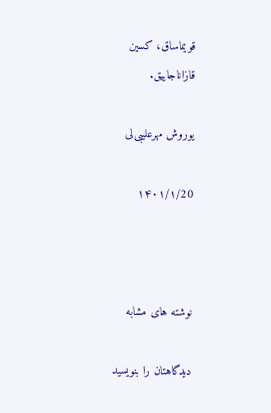قویماساق، کسین قازاناجاییق.

یوروش مهرعلیبی‌لی

۱۴۰۱/۱/20



نوشته های مشابه

دیدگاهتان را بنویسید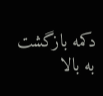دکمه بازگشت به بالا